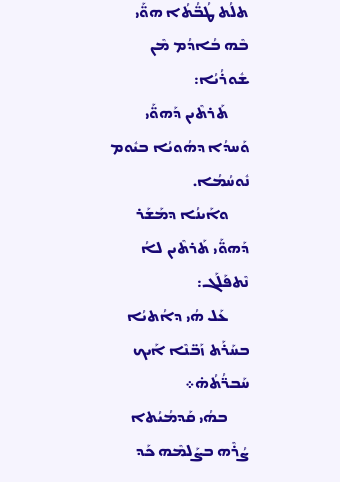ܬܠܳܬ ܛܳܒ̈ܳܬܳܐ ܗܘ̈ܰܝ ܒܶܗ ܒܳܐܕܳܡ ܡܶܢ ܫܽܘܪܳܝܳܐ:
      ܬܰܪܬܶܝܢ ܕܰܗܘ̈ܰܝ ܘܰܚܕܳܐ ܕܗܳܘܝܳܐ ܒܝܽܘܡ ܢܽܘܚܳܡܳܐ.
      ܘܐܰܝܢܳܐ ܕܡܰܫܰܪ ܕܰܗܘ̈ܰܝ ܬܰܪܬܶܝܢ ܠܐܳ ܢܶܬܦܰܠܰܓ:
      ܥܰܠ ܗܳܝ ܕܐܳܬܝܳܐ ܒܚܰܪܰܬ ܙܰܒ̈ܢܶܐ ܐܰܝܟ ܚܰܒܪ̈ܳܬܳܗ̇܀
      ܒܗܳܝ ܩܰܕܡܳܝܳܬܐ ܨܳܪܶܗ ܒܨܰܠܡܶܗ ܟܰܕ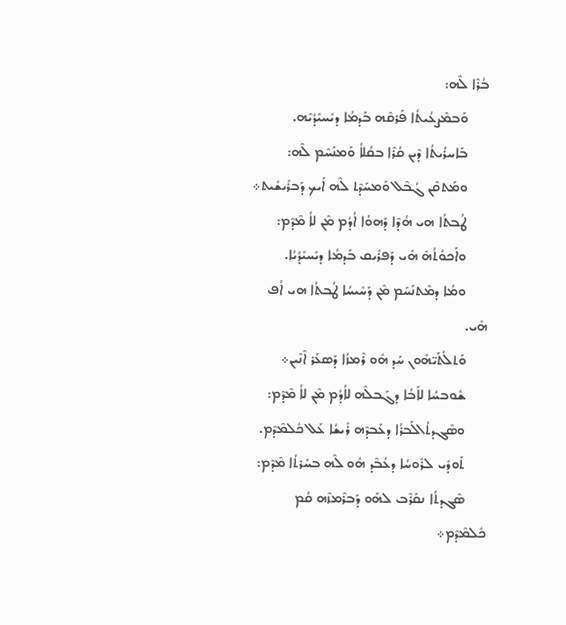ܒܳܪܶܐ ܠܶܗ:
      ܘܰܒܡܶܨܥܳܝܬܳܐ ܦܰܪܩܶܗ ܒܰܕܡܳܐ ܕܝܺܚܝܺܕܳܝܶܗ.
      ܒܰܐܚܪܳܝܬܳܐ ܕܶܝܢ ܩܳܪܶܐ ܒܩܳܠܐܳ ܘܰܡܢܰܚܶܡ ܠܶܗ:
      ܘܡܰܬܩܶܢ ܓܳܒܶܠ ܘܰܡܚܰܕܶܬ ܠܶܗ ܐܰܝܟ ܕܰܒܪܺܝܫܺܝܬ܀
      ܛܳܒܬܳܐ ܗܝ ܗܳܕܶܐ ܕܰܗܘܳܐ ܐܳܕܳܡ ܡܶܢ ܠܐܳ ܡܶܕܶܡ:
      ܘܐܰܟܘܳܬܳܗ̇ ܗܺܝ ܕܰܦܪܺܝܩ ܒܰܕܡܳܐ ܕܝܺܚܝܺܕܳܝܳܐ.
      ܘܡܳܐ ܕܡܶܬܢܰܚܰܡ ܡܶܢ ܕܰܚܺܝܚܳܐ ܛܳܒܬܳܐ ܗܝ ܐܳܦ ܗܺܝ.
      ܘܰܬܠܳܬܰܝ̈ܗܽܘܢ ܚܰܕ ܗܽܘ ܪܶܡܙܳܐ ܕܰܣܥܰܪ ܐܶܢܶܝܢ܀
      ܫܽܘܒܚܳܐ ܠܐܰܒܳܐ ܕܓܰܒܠܶܗ ܠܐܳܕܳܡ ܡܶܢ ܠܐܳ ܡܶܕܶܡ:
      ܘܣܶܓܕܬܳܐܠܰܒܪܳܐ ܕܥܰܒܕܶܗ ܪܺܝܫܳܐ ܥܰܠ ܟܽܠܡܶܕܶܡ.
      ܬܰܘܕܺܝ ܠܪܽܘܚܳܐ ܕܥܳܒܶܕ ܗܽܘ ܠܶܗ ܒܚܰܪܬܳܐ ܡܶܕܶܡ:
      ܣܶܓܕܬܳܐ ܢܩܰܪܶܒ ܠܗܰܘ ܕܰܒܪܶܡܙܶܗ ܩܳܡ ܟܽܠܡܶܕܶܡ܀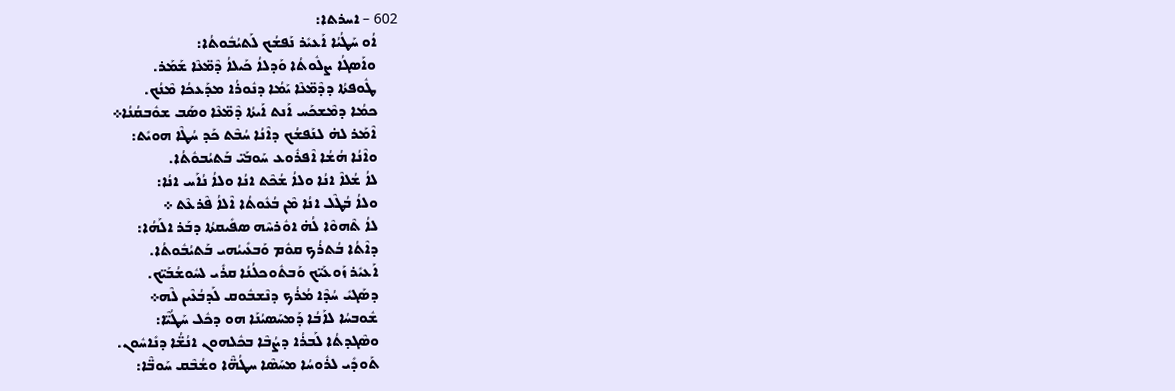602 – ܐܚܪܬܐ:
      ܐܳܘ ܚܰܛܳܝܳܐ ܐܰܥܝܺܪ ܢܰܦܫܳܟ ܠܰܬܝܳܒܽܘܬܳܐ:
      ܘܐܰܣܓܳܐ ܨܠܽܘܬܳܐ ܘܰܕܠܐܳ ܟܰܝܠܐܳ ܕܶܡ̈ܥܶܐ ܫܰܡܰܪ.
      ܛܽܘܦܬܳܐ ܕܕܶܡ̈ܥܶܐ ܝܰܡܳܐ ܕܢܽܘܪܳܐ ܡܕܰܥܟܳܐ ܡܶܢܳܟ.
      ܟܡܳܐ ܕܡܶܫܟܰܚ ܐܰܢܬ ܐܰܝܬܳܐ ܕܶܡ̈ܥܶܐ ܘܣܰܒ ܫܘܽܒܩܳܢܳܐ܀
      ܐܶܡܰܪ ܠܗ̇ ܠܢܰܦܫܳܟ ܕܐܶܢܳܐ ܚܳܒܶܬ ܟܰܕ ܚܳܛܶܐ ܗܘܝܺܬ:
      ܘܐܶܢܳܐ ܗܳܫܳܐ ܐܶܦܪܽܘܥ ܚܰܘܒܰܝ̈ ܒܰܬܝܳܒܘܽܬܳܐ.
      ܠܐܳ ܫܳܠܐܶ ܐܢܳܐ ܘܠܐܳ ܫܳܟܶܬ ܐܢܳܐ ܘܠܐܳ ܢܳܐܰܚ ܐܢܳܐ:
      ܘܠܐܳ ܒܳܛܶܠ ܐܢܳܐ ܡܶܢ ܒܳܥܽܘܬܳܐ ܐܶܠܐܳ ܦܶܪܥܶܬ ܀
      ܠܐܳ ܬܶܗܘܶܐ ܠܳܗ̇ ܐܘܽܪܚܶܗ ܣܦܺܝܩܬܳܐ ܕܒܰܪ ܐܠܰܗܳܐ:
      ܕܐܶܬܳܐ ܒܳܬܪܳܟ ܩܘܽܡ ܘܰܒܥܺܝܝܳܗܝ ܒܰܬܝܳܒܽܘܬܳܐ.
      ܐܰܥܝܺܪ ܙܰܘܥܰܝ̈ܟ ܘܰܒܬܽܘܟܠܳܢܳܐ ܩܪܺܝ ܠܚܽܘܫܳܒܰܝ̈ܟ.
      ܕܣܰܓܝܺ ܚܳܕܶܐ ܡܳܪܳܟ ܕܢܶܫܒܽܘܩ ܠܰܕܒܳܥܶܝܢ ܠܶܗ܀
      ܫܽܘܒܚܳܐ ܠܐܰܒܳܐ ܕܰܡܚܰܣܝܳܢܰܐ ܗܘ ܕܟܽܠ ܚܰܛܳܝ̈ܶܐ:
      ܘܣܶܓܕܬܳܐ ܠܰܒܪܳܐ ܕܨܳܒܶܐ ܒܟܽܠܗܘܢ ܐܢܳܫ̈ܳܐ ܕܢܺܐܚܽܘܢ.
      ܬܰܘܕܺܝ ܠܪܽܘܚܳܐ ܡܚܰܣܶܐ ܚܛܳܗ̈ܶܐ ܘܫܳܒܶܩ ܚܰܘܒ̈ܶܐ: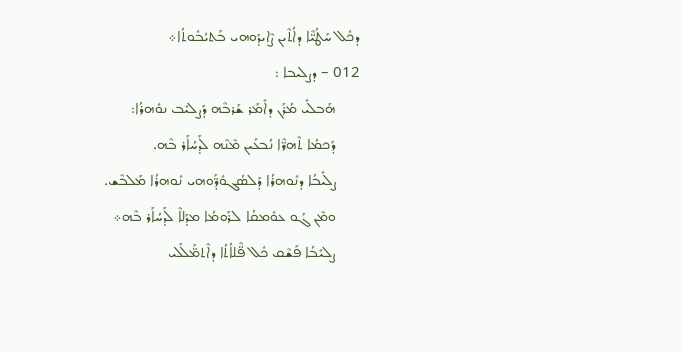ܕܟܽܠ ܚܰܛܳܝ̈ܶܐ ܕܐܳܬܶܝܢ ܨܶܐܝܕܰܘܗܝ ܒܰܬܝܳܒܽܘܬܳܐ܀
012 – ܕܨܠܝܒܐ :
      ܗܰܒܠܺܝ ܡܳܪܰܢ ܕܐܺܡܰܪ ܫܰܪܒܶܗ ܕܰܨܠܝܺܒ ܢܘܽܗܪܳܐ:
      ܕܰܟܡܳܐ ܬܶܗܪ̈ܶܐ ܢܳܒܥܺܝܢ ܡܶܢܶܗ ܠܰܕܚܳܐܰܪ ܒܶܗ.
      ܨܠܺܝܒܳܐ ܕܢܽܘܗܪܳܐ ܕܰܠܣܳܓܘܽܕ̈ܰܘܗܝ ܢܽܘܗܪܳܐ ܡܰܠܒܶܫ.
      ܘܡܶܢ ܓܰܘ ܥܘܽܡܩܳܐ ܠܪܰܘܡܳܐ ܡܕܰܠܐܶ ܠܰܕܚܳܐܰܪ ܒܶܗ܀
      ܨܠܝܺܒܳܐ ܦܰܫܶܩ ܟܽܠ ܦ̈ܶܠܐܳܬܳܐ ܕܐܶܬܡ̈ܰܠܰܠܝ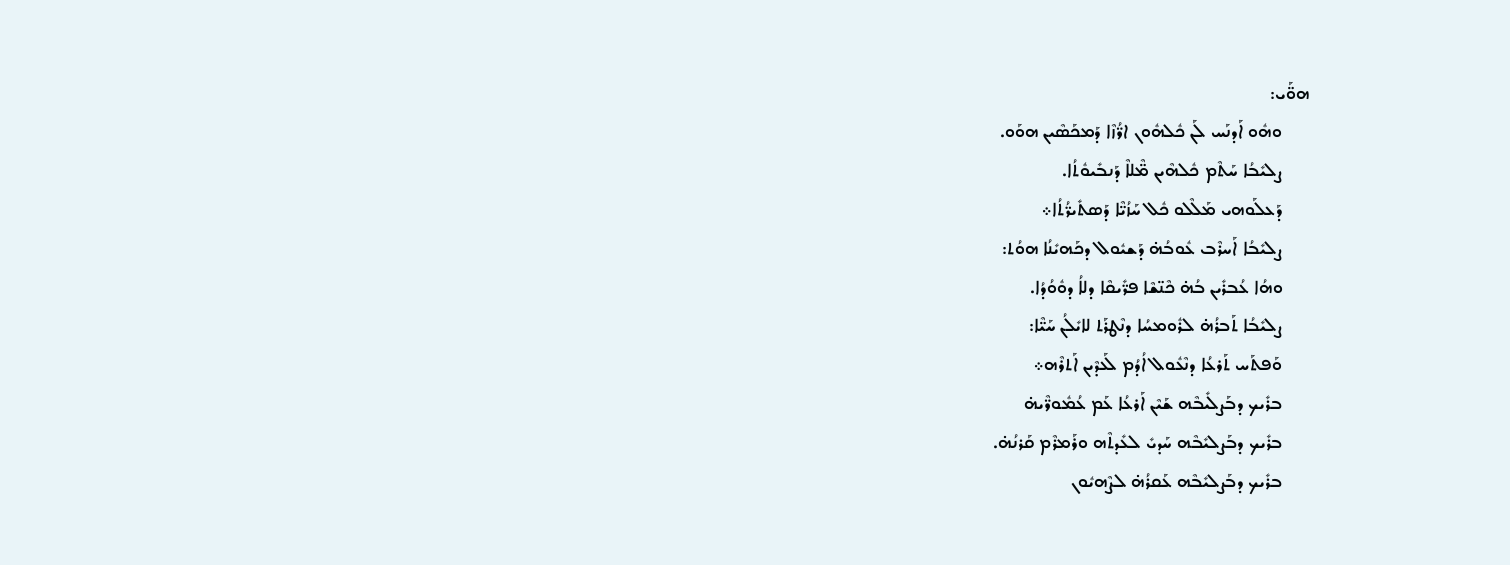ܗܘ̈ܰܝ:
      ܘܗܽܘ ܐܰܕܢܰܚ ܠܰܢ ܟܽܠܗܽܘܢ ܐܪ̈ܳܙܶܐ ܕܰܡܟܰܣܶܝܢ ܗܘܰܘ.
      ܨܠܝܺܒܳܐ ܚܰܬܶܡ ܟܽܠܗܶܝܢ ܡ̈ܶܠܐܶ ܕܰܢܒܺܝܘܽܬܳܐ.
      ܕܰܥܠܰܘܗܝ ܡܰܠܶܠܘ ܟܽܠ ܚܰܙܳܝ̈ܶܐ ܕܰܣܬܺܝܪ̈ܳܬܳܐ܀
      ܨܠܝܺܒܳܐ ܐܰܚܪܶܒ ܥܽܘܒܳܗ̇ ܕܰܫܝܽܘܠ ܕܟܰܗܝܺܢܳܐ ܗܘܳܬ:
      ܘܗܳܐ ܥܳܒܪܺܝܢ ܒܳܗ̇ ܟܶܢ̈ܫܶܐ ܦܪ̈ܺܝܩܶܐ ܕܠܐܳ ܕܘܽܘܳܕܳܐ.
      ܨܠܝܺܒܳܐ ܬܰܒܪܳܗ̇ ܠܪܽܘܡܚܳܐ ܕܢܶܛܪܰܬ ܠܐܝܺܠܳܢ ܚܰܝ̈ܶܐ:
      ܘܰܦܬܰܚ ܬܰܪܥܳܐ ܕܢܶܥܽܘܠ ܐܳܕܳܡ ܠܰܥܕܶܝܢ ܐܰܬܪܶܗ܀
      ܒܪܺܝܟ ܕܒܰܨܠܺܝܒܶܗ ܫܰܝܶܢ ܐܰܪܥܳܐ ܥܰܡ ܥܳܡܽܘܪ̈ܶܝܗ̇
      ܒܪܺܝܟ ܕܒܰܨܠܝܺܒܶܗ ܚܰܕܝܺ ܠܥܺܕܬܶܗ ܘܪܰܡܪܶܡ ܩܰܪܢܳܗ̇.
      ܒܪܺܝܟ ܕܒܰܨܠܝܺܒܶܗ ܥܰܩܪܳܗ̇ ܠܨܶܗܝܽܘܢ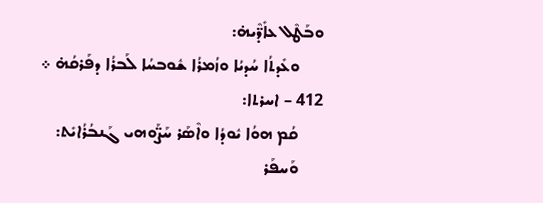ܘܒܰܛܶܠ ܥܐܺܕ̈ܶܝܗ̇:
      ܘܥܺܕܬܳܐ ܚܳܕܝܳܐ ܘܙܳܡܪܳܐ ܫܽܘܒܚܳܐ ܠܰܒܪܳܐ ܕܦܰܪܩܳܗ̇ ܀
412 – ܐܚܪܬܐ:
      ܩܳܡ ܗܘܳܐ ܝܽܘܕܳܐ ܘܐܶܣܰܪ ܚܰܨ̈ܰܘܗܝ ܓܰܢܒܳܪܳܐܝܺܬ:
      ܘܰܚܦܰܪ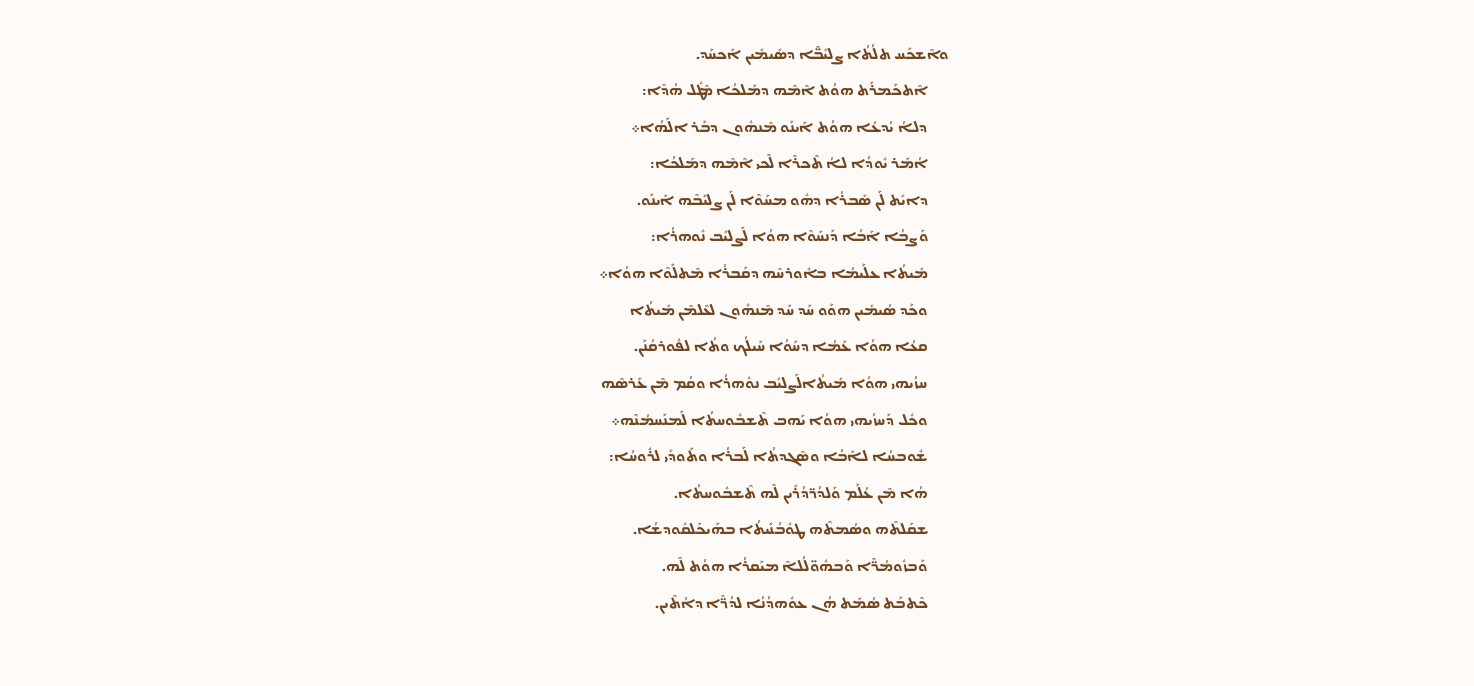ܘܐܶܫܟܰܚ ܬܠܳܬܳܐ ܨܠܝܺܒ̈ܶܐ ܕܣܺܝܡܺܝܢ ܐܰܟܚܰܕ.
      ܐܶܬܟܰܡܪܰܬ ܗܘܳܬ ܐܶܡܶܗ ܕܡܰܠܟܳܐ ܡܶܛܽܠ ܗܳܕܶܐ:
      ܕܠܐܳ ܝܳܕܥܳܐ ܗܘܳܬ ܐܰܝܢܰܘ ܡܶܢܗܽܘܢ ܕܒܰܪ ܐܠܰܗܳܐ܀
      ܐܳܡܰܪ ܝܽܘܕܳܐ ܠܐܳ ܬܶܟܪܶܐ ܠܶܟܝ ܐܶܡܶܗ ܕܡܰܠܟܳܐ:
      ܕܐܝܺܬ ܠܰܢ ܣܰܒܪܳܐ ܕܗܽܘ ܡܚܰܘܶܐ ܠܰܢ ܨܠܝܺܒܶܗ ܐܰܝܢܰܘ.
      ܘܰܨܒܳܐ ܐܰܒܳܐ ܕܰܢܚܰܘܶܐ ܗܘܳܐ ܠܰܨܠܝܺܒ ܢܽܘܗܪܳܐ:
      ܡܺܝܬܳܐ ܥܠܰܝܡܳܐ ܒܐܽܘܪܚܶܗ ܕܩܰܒܪܳܐ ܡܶܬܠܰܘܶܐ ܗܘܳܐ܀
      ܘܟܰܕ ܣܳܝܡܺܝܢ ܗܘܰܘ ܚܰܕ ܚܰܕ ܡܶܢܗܽܘܢ ܠܥܶܠܡܶܢ ܡܺܝܬܳܐ
      ܩܥܳܐ ܗܘܳܐ ܥܰܡܳܐ ܕܚܰܘܳܐ ܚܰܝܠܳܟ ܘܬܳܐ ܠܦܽܘܪܩܳܢܰܢ.
      ܚܙܳܝܗܝ ܗܘܳܐ ܡܺܝܬܳܐܠܰܨܠܝܺܒ ܢܘܽܗܪܳܐ ܘܩܳܡ ܡܶܢ ܥܰܪܣܶܗ
      ܘܟܽܠ ܕܰܚܙܳܝܗܝ ܗܘܳܐ ܝܰܗܒ ܬܶܫܒܽܘܚܬܳܐ ܠܰܡܢܰܚܡܳܢܶܗ܀
      ܫܽܘܒܚܳܐ ܠܐܰܒܳܐ ܘܣܶܓܕܬܳܐ ܠܰܒܪܳܐ ܘܬܰܘܕܺܝ ܠܪܽܘܚܳܐ:
      ܗܳܐ ܡܶܢ ܥܳܠܰܡ ܘܰܠܕܳܪ̈ܕܳܪܺܝܢ ܠܶܗ ܬܶܫܒܽܘܚܬܳܐ.
      ܫܩܰܠܬܶܗ ܘܣܳܡܬܶܗ ܛܘܽܒܳܢܺܝܬܳܐ ܒܗܰܝܟܰܠܩܽܘܕܫܳܐ.
      ܘܰܒܙܽܘܡܳܪ̈ܶܐ ܘܰܒܗܽܘ̈ܠܳܠܐܶ ܡܝܰܩܪܳܐ ܗܘܳܬ ܠܶܗ.
      ܟܶܬܒܰܬ ܣܳܡܰܬ ܗܳܢ ܥܘܽܗܕܳܢܳܐ ܠܕܳܪ̈ܶܐ ܕܐܳܬܶܝܢ.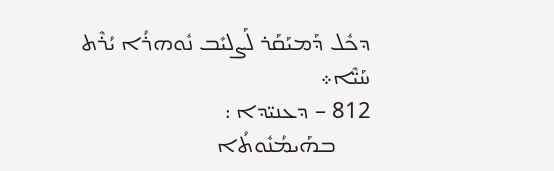ܕܟܽܠ ܕܰܡܝܰܩܰܪ ܠܰܨܠܝܺܒ ܢܽܘܗܪܳܐ ܝܳܪܶܬ ܚܰܝ̈ܶܐ܀
812 – ܕܥܢܝ̈ܕܐ :
      ܒܗܰܝܡܳܢܽܘܬܳܐ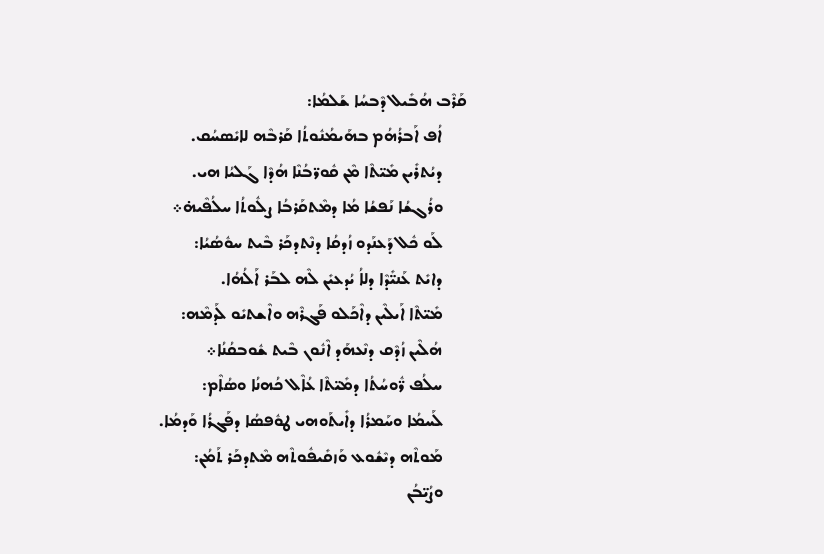ܩܰܪܶܒ ܗܳܒܺܝܠ ܕܶܒܚܳܐ ܫܰܠܡܳܐ:
      ܐܳܦ ܐܰܒܪܳܗܳܡ ܒܗܰܝܡܳܢܽܘܬܳܐ ܩܰܪܒܶܗ ܠܐܝܺܣܚܳܩ.
      ܕܝܳܬܪܺܝܢ ܡܺܝ̈ܬܶܐ ܡܶܢ ܩܽܘܪ̈ܒܳܢܶܐ ܗܳܕܶܐ ܓܰܠܝܳܐ ܗܝ.
      ܘܪܳܓܫܳܐ ܢܰܦܫܳܐ ܡܳܐ ܕܡܶܬܩܰܪܒܳܐ ܨܠܽܘܬܳܐ ܚܠܳܦܶܝܗ̇܀
      ܠܰܘ ܟܽܠ ܕܰܥܢܰܕܘ ܙܳܕܩܳܐ ܕܢܶܬܕܟܰܪ ܒܶܝܬ ܚܘܽܣܳܝܳܐ:
      ܕܐܝܺܬ ܥܰܢܝ̈ܺܕܶܐ ܕܠܐܳ ܝܳܕܥܝܺܢ ܠܶܗ ܠܒܰܪ ܐܰܠܳܗܳܐ.
      ܡܺܝ̈ܬܶܐ ܐܰܝܠܶܝܢ ܕܐܶܟܰܠܘ ܦܰܓܪܶܗ ܘܐܶܫܬܝܺܘ ܠܰܕܡܶܗ:
      ܗܳܠܶܝܢ ܙܳܕܶܩ ܕܢܶܥܗܰܕ ܐܶܢܽܘܢ ܒܶܝܬ ܫܽܘܒܩܳܢܳܐ܀
      ܚܠܳܦ ܪ̈ܽܘܚܳܬܳܐ ܕܡܺܝ̈ܬܶܐ ܥܳܐܶܠ ܟܳܗܢܳܐ ܘܣܳܐܶܡ:
      ܠܰܚܡܳܐ ܘܚܰܡܪܳܐ ܕܐܺܝܬܰܘܗܝ ܛܘܽܦܣܳܐ ܕܦܰܓܪܳܐ ܘܰܕܡܳܐ.
      ܡܰܘܬܶܗ ܕܝܶܫܽܘܥ ܘܰܙܩܺܝܦܽܘܬܶܗ ܡܶܬܕܟܰܪ ܬܰܡܳܢ:
      ܘܨܳܝ̈ܒܳܢ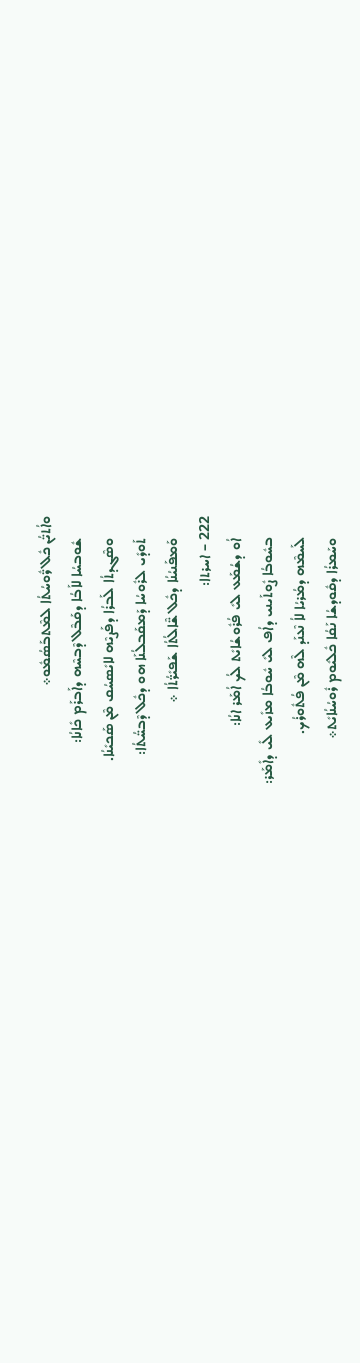ܘܐܳܬܝ̈ܳܢ ܟܽܠ ܪ̈ܽܘܚܳܬܳܐ ܠܡܶܬܒܰܣܳܡܽܘ܀
      ܫܽܘܒܚܳܐ ܠܐܰܒܳܐ ܕܩܰܒܶܠ ܕܶܒܚܶܗ ܕܐܰܒܪܰܡ ܟܺܐܢܳܐ:
      ܘܣܶܓܕܬܳܐ ܠܰܒܪܳܐ ܕܦܰܨܝܶܗ ܠܐܝܺܣܚܳܩ ܡܶܢ ܣܰܟܝܺܢܳܐ.
      ܬܰܘܕܺܝ ܠܪܽܘܚܳܐ ܕܰܡܩܰܒܠܳܢܰܐ ܗܘ ܕܟܽܠ ܕܶܒܚ̈ܳܬܳܐ:
      ܘܰܡܦܰܢܝܳܢܳܐ ܕܟܽܠ ܫ̈ܶܐܠܳܬܳܐ ܫܰܦܝܺܪ̈ܳܬܳܐ ܀
222 – ܐܚܪܬܐ:
      ܐܳܘ ܕܫܳܡܰܥ ܠܝܺ ܦܳܪܽܘܫܳܐܝܺܬ ܠܳܟ ܐܳܡܰܪ ܐܢܳܐ:
      ܒܚܽܘܒܳܐ ܨܽܘܬܰܝܢܝ ܕܐܳܦ ܠܝܺ ܚܽܘܒܳܐ ܡܙܺܝܥ ܠܺܝ ܕܐܺܡܰܪ:
      ܠܰܚܡܶܗ ܕܡܳܪܝܳܐ ܠܐܳ ܢܶܥܢܰܕ ܠܶܗ ܡܶܢ ܦܳܬܽܘܪܳܟ.
      ܘܚܰܡܪܳܐ ܕܩܽܘܕܫܳܐ ܢܰܩܳܐ ܟܽܠܝܽܘܡ ܪܽܘܚܳܢܳܐܝܺܬ܀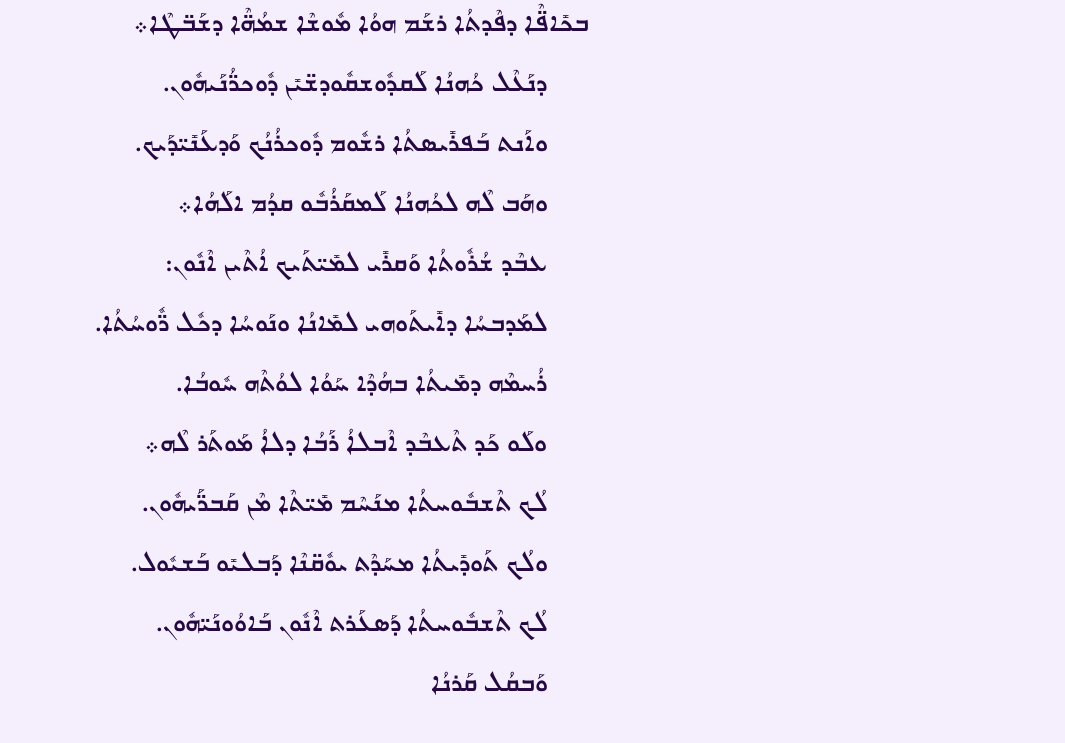ܒܟܺܐܦ̈ܶܐ ܕܦܶܕܬܳܐ ܪܫܰܡ ܗܘܳܐ ܡܽܘܫܶܐ ܫܡܳܗ̈ܶܐ ܕܫܰܒ̈ܛܶܐ܀
      ܕܢܰܥܶܠ ܟܳܗܢܳܐ ܠܰܩܕܽܘܫܩܽܘܕܫ̈ܝܺܢ ܕܽܘܟܪ̈ܳܢܰܝܗܽܘܢ.
      ܘܐܰܢܬ ܒܰܦܪܺܝܣܬܳܐ ܪܫܽܘܡ ܕܽܘܟܪܳܢܳܟ ܘܰܕܥܰܢܺܝ̈ܕܰܝܟ.
      ܘܗܰܒ ܠܶܗ ܠܟܳܗܢܳܐ ܠܰܡܩܰܪܳܒܽܘ ܩܕܳܡ ܐܠܰܗܳܐ܀
      ܥܒܶܕ ܫܳܪܽܘܬܳܐ ܘܰܩܪܺܝ ܠܡܺܝ̈ܬܰܝܟ ܐܳܬܶܝܢ ܐܶܢܽܘܢ:
      ܠܡܰܕܒܚܳܐ ܕܐܺܝܬܰܘܗܝ ܠܡܺܐܢܳܐ ܘܢܰܘܚܳܐ ܕܟܽܠ ܪ̈ܽܘܚܳܬܳܐ.
      ܪܳܚܡܶܗ ܕܡܺܝܬܳܐ ܒܗܳܕܶܐ ܚܰܘܳܐ ܠܘܳܬܶܗ ܚܽܘܒܳܐ.
      ܘܠܰܘ ܟܰܕ ܬܶܥܒܶܕ ܐܶܒܠܐܳ ܪܰܒܳܐ ܕܠܐܳ ܡܰܘܬܰܪ ܠܶܗ܀
      ܠܳܟ ܬܶܫܒܽܘܚܬܳܐ ܡܢܰܚܶܡ ܡܺܝ̈ܬܶܐ ܡܶܢ ܩܰܒܪ̈ܰܝܗܽܘܢ.
      ܘܠܳܟ ܬܰܘܕܺܝܬܳܐ ܡܚܰܕܶܬ ܝܘܽܩ̈ܢܶܐ ܕܰܒܠܝܺܘ ܒܰܫܝܽܘܠ.
      ܠܳܟ ܬܶܫܒܽܘܚܬܳܐ ܕܰܣܥܰܪܬ ܐܶܢܽܘܢ ܒܰܐܘܳܘܢܰܝ̈ܗܽܘܢ.
      ܘܰܒܩܳܠ ܩܰܪܢܳܐ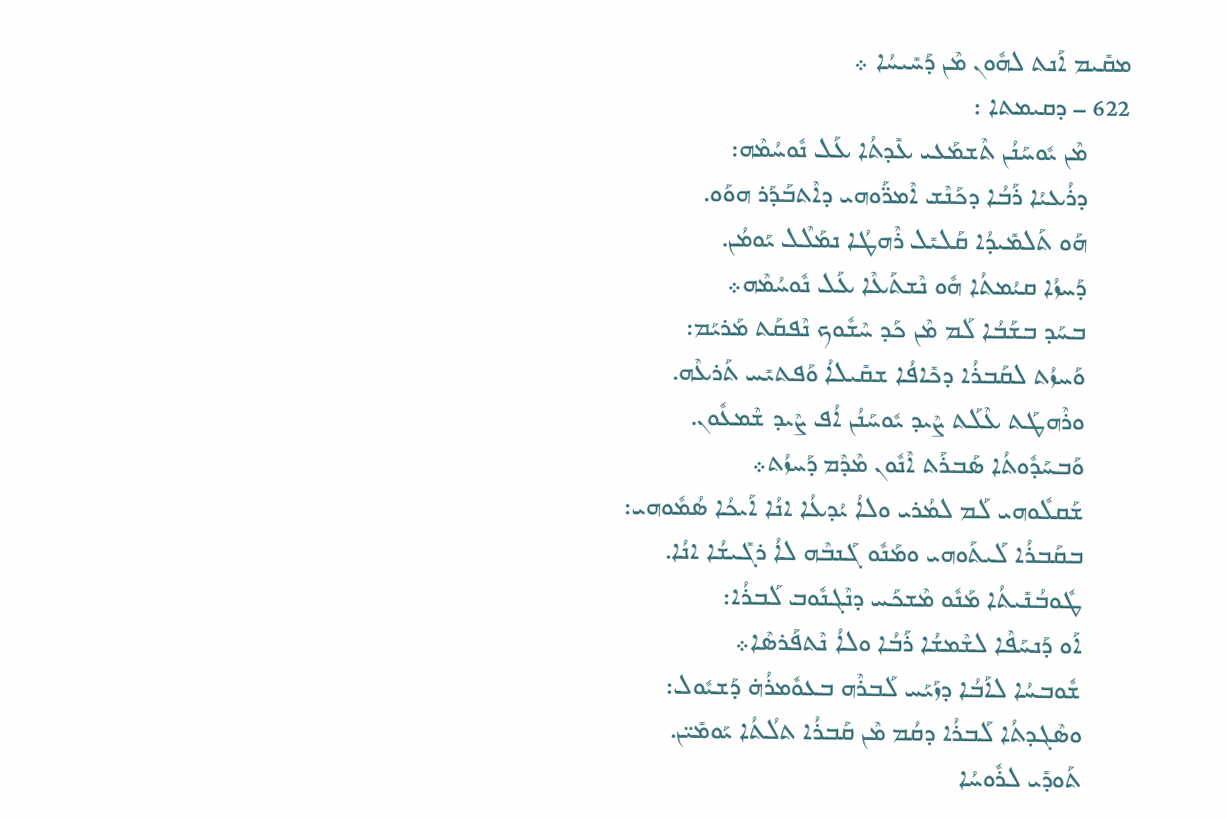ܡܩܺܝܡ ܐܰܢܬ ܠܗܽܘܢ ܡܶܢ ܕܰܚܺܝܚܳܐ ܀
622 – ܕܩܝܡܬܐ :
      ܡܶܢ ܝܽܘܚܰܢܳܢ ܬܶܫܡܰܥܝ ܥܺܕܬܳܐ ܥܰܠ ܢܽܘܚܳܡܶܗ:
      ܕܪܳܥܝܳܐ ܪܰܒܳܐ ܕܟܰܢܶܫ ܐܶܡܪ̈ܰܘܗܝ ܕܐܶܬܒܰܕܰܪ ܗܘܰܘ.
      ܗܰܘ ܬܰܠܡܺܝܕܳܐ ܩܰܠܝܺܠ ܪܶܗܛܳܐ ܢܡܰܠܶܠ ܝܰܘܡܳܢ.
      ܕܰܚܙܳܐ ܩܝܳܡܬܳܐ ܗܽܘ ܢܶܫܬܰܥܶܐ ܥܰܠ ܢܽܘܚܳܡܶܗ܀
      ܒܚܰܕ ܒܫܰܒܳܐ ܠܰܡ ܡܶܢ ܟܰܕ ܚܶܫܽܘܟ ܢܶܦܩܰܬ ܡܰܪܝܰܡ:
      ܘܰܚܙܳܬ ܠܩܰܒܪܳܐ ܕܟܺܐܦܳܐ ܫܩܺܝܠܐܳ ܘܰܦܬܝܺܚ ܬܰܪܥܶܗ.
      ܘܪܶܗܛܰܬ ܥܶܠܰܬ ܨܶܝܕ ܝܽܘܚܰܢܳܢ ܐܳܦ ܨܶܝܕ ܫܶܡܥܽܘܢ.
      ܘܰܒܚܰܕܽܘܬܳܐ ܣܰܒܪܰܬ ܐܶܢܽܘܢ ܡܶܕܶܡ ܕܰܚܙܳܬ܀
      ܫܰܩܠܽܘܗܝ ܠܰܡ ܠܡܳܪܝ ܘܠܐܳ ܝܳܕܥܳܐ ܐܢܳܐ ܐܰܝܟܳܐ ܣܳܡܽܘܗܝ:
      ܒܩܰܒܪܳܐ ܠܰܝܬܰܘܗܝ ܘܡܰܢܽܘ ܓܰܢܒܶܗ ܠܐܳ ܪܓܺܝܫܳܐ ܐܢܳܐ.
      ܛܽܘܒܳܢܺܝܬܳܐ ܡܰܢܽܘ ܡܶܫܟܰܚ ܕܢܶܓܢܽܘܒ ܠܰܒܪܳܐ:
      ܐܰܘ ܕܰܢܚܰܦܶܐ ܠܫܶܡܫܳܐ ܪܰܒܳܐ ܘܠܐܳ ܢܶܬܦܰܪܣܶܐ܀
      ܫܽܘܒܚܳܐ ܠܐܰܒܳܐ ܕܙܰܝܰܚ ܠܰܒܪܶܗ ܒܥܘܽܡܪܳܗ̇ ܕܰܫܝܽܘܠ:
      ܘܣܶܓܕܬܳܐ ܠܰܒܪܳܐ ܕܩܳܡ ܡܶܢ ܩܰܒܪܳܐ ܬܠܳܬܳܐ ܝܰܘܡܺܝ̈ܢ.
      ܬܰܘܕܺܝ ܠܪܽܘܚܳܐ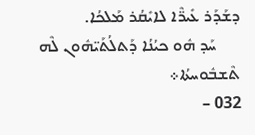ܕܫܰܕܰܪ ܥܺܝܪ̈ܶܐ ܠܐܝܺܩܳܪ ܡܰܠܟܳܐ.
      ܚܰܕ ܗܽܘ ܟܝܳܢܳܐ ܕܰܬܠܳܬܰܝ̈ܗܽܘܢ ܠܶܗ ܬܶܫܒܽܘܚܬܳܐ܀
032 –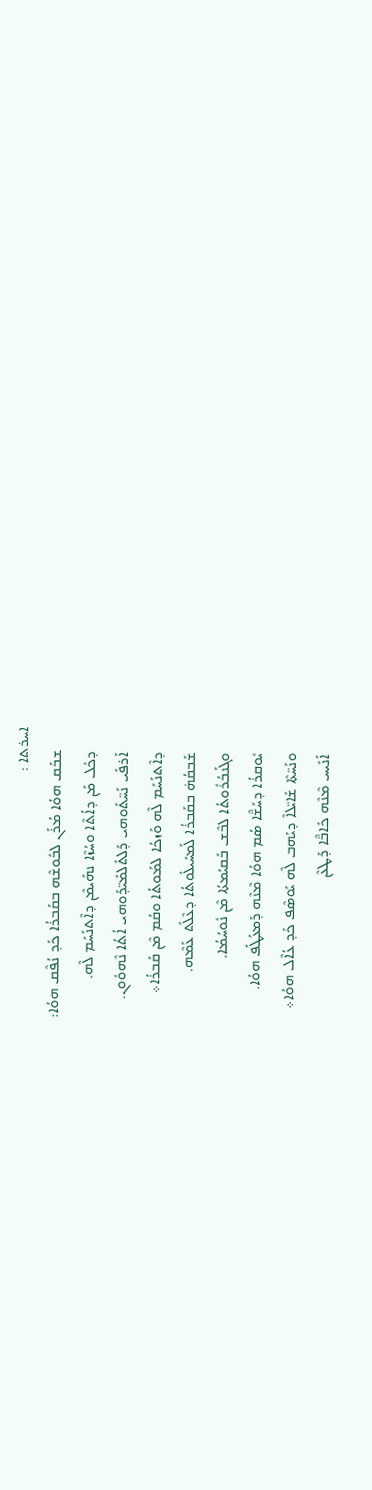ܐܚܪܬܐ :
      ܫܒܰܩ ܗܘܳܐ ܡܳܪܰܢ ܠܒܽܘܫܶܗ ܒܩܰܒܪܳܐ ܟܰܕ ܢܳܦܶܩ ܗܘܳܐ:
      ܕܟܽܠ ܡܰܢ ܕܐܳܬܶܐ ܘܚܳܙܶܐ ܢܗܰܝܡܶܢ ܕܐܶܬܢܰܚܰܡ ܠܶܗ.
      ܐܰܪܦܺܝ ܢܰܚ̈ܬܰܘܗܝ ܕܰܠܬܰܠܡܺܝ̈ܕܰܘܗܝ ܐܳܬܳܐ ܢܶܗܘܽܘܢ.
      ܕܐܶܬܢܰܚܰܡ ܠܶܗ ܘܰܙܟܳܐ ܠܡܰܘܬܳܐ ܘܩܳܡ ܡܶܢ ܩܰܒܪܳܐ܀
      ܫܰܒܩܳܗ̇ ܒܩܰܒܪܳܐ ܠܰܡܚܺܝܠܽܘܬܳܐ ܕܥܶܠܰܬ ܥܰܡܶܗ.
      ܘܓܰܢܒܳܪܽܘܬܳܐ ܠܒܶܫ ܒܰܩܝܳܡܬܳܐ ܡܶܢ ܢܽܘܚܳܡܳܐ.
      ܝܽܘܩܪܳܐ ܕܚܰܫ̈ܶܐ ܣܳܡ ܗܘܳܐ ܡܶܢܶܗ ܕܰܡܥܰܛܰܦ ܗܘܳܐ.
      ܘܢܰܚ̈ܬܶܐ ܫܺܐܝ̈ܠܐܶ ܕܝܰܗܒ ܠܶܗ ܝܰܘܣܶܦ ܟܰܕ ܥܳܐܶܠ ܗܘܳܐ܀
      ܐܰܢܺܝܚ ܡܶܢܶܗ ܟܺܐܒ̈ܶܐ ܕܰܛܥܶܢ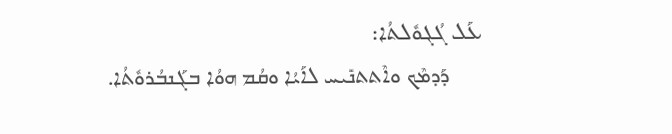ܥܰܠ ܓܳܓܘܽܠܬܳܐ:
      ܕܰܕܡܶܟ ܘܐܶܬܬܢܺܝܚ ܠܐܰܝܳܐ ܘܩܳܡ ܗܘܳܐ ܒܓܰܢܒܳܪܘܽܬܳܐ.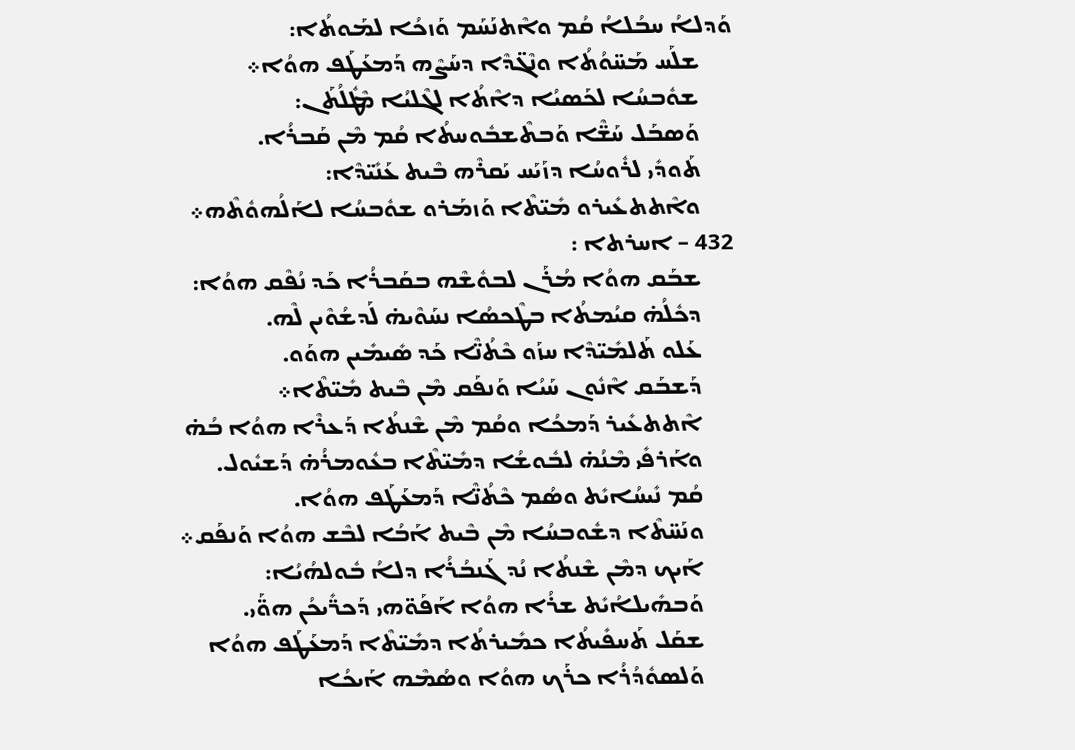ܘܰܕܠܐܳ ܚܒܳܠܐܳ ܩܳܡ ܘܐܶܬܢܰܚܰܡ ܘܰܙܟܳܐ ܠܡܰܘܬܳܐ:
      ܫܠܰܚ ܡܰܚ̈ܘܳܬܳܐ ܘܢܶܓ̈ܕܶܐ ܕܚܰܨܶܗ ܕܰܡܥܰܛܰܦ ܗܘܳܐ܀
      ܫܘܽܒܚܳܐ ܠܟܰܣܝܳܐ ܕܐܶܬܳܐ ܠܓܶܠܝܳܐ ܡܶܛܽܠܳܬܰܢ:
      ܘܰܣܒܰܠ ܚܰܫ̈ܶܐ ܘܰܒܬܶܫܒܽܘܚܬܳܐ ܩܳܡ ܡܶܢ ܩܰܒܪܳܐ.
      ܬܰܘܕܺܝ ܠܪܽܘܚܳܐ ܕܙܰܝܰܚ ܝܰܩܪܶܗ ܒܶܝܬ ܥܰܢܺܝ̈ܕܶܐ:
      ܘܐܶܬܬܥܺܝܪܘ ܡܺܝ̈ܬܶܐ ܘܰܙܡܰܪܘ ܫܘܽܒܚܳܐ ܠܐܰܠܳܗܘܽܬܶܗ܀
432 – ܐܚܪܬܐ :
      ܫܒܰܩ ܗܘܳܐ ܡܳܪܰܢ ܠܒܘܽܫܶܗ ܒܩܰܒܪܳܐ ܟܰܕ ܢܳܦܶܩ ܗܘܳܐ:
      ܕܟܽܠܳܗ̇ ܩܝܳܡܬܳܐ ܒܛܶܟܣܳܐ ܢܚܰܘܶܝܗ̇ ܠܰܕܫܳܘܶܝܢ ܠܶܗ.
      ܥܰܠܘ ܬܰܠܡܺܝ̈ܕܶܐ ܚܙܰܘ ܟܶܬܳܢ̈ܶܐ ܟܰܕ ܣܺܝܡܺܝܢ ܗܘܰܘ.
      ܕܰܫܒܰܩ ܐܶܢܽܘܢ ܚܰܝܳܐ ܘܰܢܦܰܩ ܡܶܢ ܒܶܝܬ ܡܺܝ̈ܬܶܐ܀
      ܐܶܬܬܥܺܝܪ ܕܰܡܟܳܐ ܘܩܳܡ ܡܶܢ ܫܶܢܬܳܐ ܕܰܥܪܶܐ ܗܘܳܐ ܒܳܗ̇
      ܘܐܰܪܦܺܝ ܡܶܢܳܗ̇ ܠܒܽܘܫܳܐ ܕܡܺܝ̈ܬܶܐ ܒܥܽܘܡܪܳܗ̇ ܕܰܫܝܽܘܠ.
      ܩܳܡ ܢܺܝܚܳܐܝܺܬ ܘܣܳܡ ܟܶܬܳܢ̈ܶܐ ܕܰܡܥܰܛܰܦ ܗܘܳܐ.
      ܘܢܰܚ̈ܬܶܐ ܕܫܽܘܒܚܳܐ ܡܶܢ ܒܶܝܬ ܐܰܒܳܐ ܠܒܶܫ ܗܘܳܐ ܘܰܢܦܰܩ܀
      ܐܰܝܟ ܕܡܶܢ ܫܶܢܬܳܐ ܢܳܕ ܓܰܢܒܳܪܳܐ ܕܠܐܳ ܒܽܘܠܗܳܝܳܐ:
      ܘܰܒܗܺܝܠܐܳܝܺܬ ܫܪܳܐ ܗܘܳܐ ܐܰܦܰܘ̈ܗܝ ܕܰܟܪ̈ܺܝܟܳܢ ܗܘ̈ܰܝ.
      ܫܩܰܠ ܬܰܚܦܺܝܬܳܐ ܟܡܺܝܪܬܳܐ ܕܡܺܝ̈ܬܶܐ ܕܰܡܥܰܛܰܦ ܗܘܳܐ
      ܘܰܠܣܘܽܕܳܪܳܐ ܟܪܰܟ ܗܘܳܐ ܘܣܳܡܶܗ ܐܰܝܟܳܐ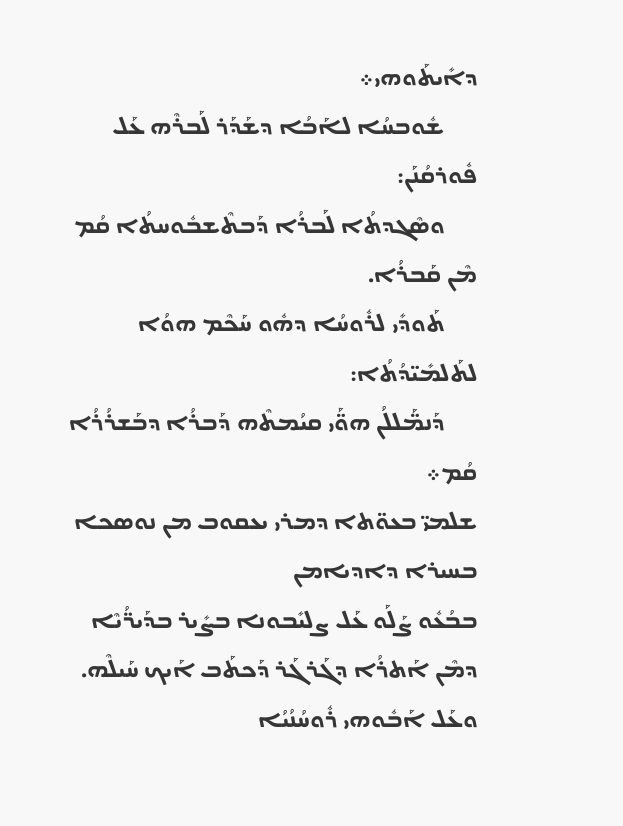ܕܐܺܝܬܰܘܗܝ܀
      ܫܽܘܒܚܳܐ ܠܐܰܒܳܐ ܕܫܰܕܰܪ ܠܰܒܪܶܗ ܥܰܠ ܦܽܘܪܩܳܢܰܢ:
      ܘܣܶܓܕܬܳܐ ܠܰܒܪܳܐ ܕܰܒܬܶܫܒܽܘܚܬܳܐ ܩܳܡ ܡܶܢ ܩܰܒܪܳܐ.
      ܬܰܘܕܺܝ ܠܪܽܘܚܳܐ ܕܗܽܘ ܚܰܟܶܡ ܗܘܳܐ ܠܬܰܠܡܺܝ̈ܕܳܬܳܐ:
      ܕܰܢܡ̈ܰܠܠܳܢ ܗܘ̈ܰܝ ܩܝܳܡܬܶܗ ܕܰܒܪܳܐ ܕܒܰܫܪܳܪܳܐ ܩܳܡ܀
ܫܠܡܝ̈ ܒܥܘ̈ܬܐ ܕܡܪܝ ܝܥܩܘܒ ܡܢ ܢܘܣܟܐ ܒܚܝܪܐ ܕܐܕܝܐܡܢ
ܒܒܳܥܽܘ ܨܰܠܰܘ ܥܰܠ ܨܠܝܺܒܘܢܐ ܒܨܺܝܪ ܒܕܰܝܪ̈ܳܝܶܐ ܕܡܶܢ ܐܰܬܪܳܐ ܕܓܰܪܓܰܪ ܕܰܟܬܰܒ ܐܰܝܟ ܚܰܝܠܶܗ. ܘܥܰܠ ܐܰܒܽܘܗܝ ܪܽܘܚܳܢܳܝܳܐ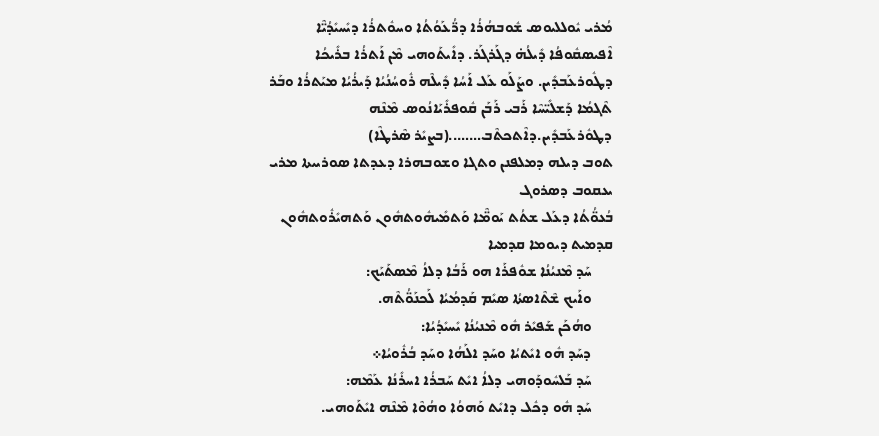ܡܳܪܝ ܝܽܘܠܠܝܘܣ ܫܽܘܒܗܳܪܳܐ ܕܪ̈ܳܥܰܘܳܬܳܐ ܘܚܘܽܬܪܳܐ ܕܝܺܚܝܺܕܳܝ̈ܶܐ ܐܶܦܝܣܩܽܘܦܳܐ ܕܺܝܠܳܗ̇ ܕܓܰܪܓܰܪ. ܕܐܺܝܬܰܘܗܝ ܡܶܢ ܐܰܬܪܳܐ ܒܪܺܝܟܳܐ ܕܛܽܘܪܥܰܒܕܺܝܢ. ܘܨܰܠܰܘ ܥܰܠ ܐܰܚܳܐ ܕܺܝܠܶܗ ܪܽܘܚܳܢܳܝܳܐ ܕܰܝܪܳܝܳܐ ܡܝܰܬܪܳܐ ܘܒܰܪ ܬܶܓܡܳܐ ܕܰܫܠܺܝ̈ܚܶܐ ܪܰܒܝ ܪܰܒܰܢ ܩܽܘܦܪܺܝܰܐܢܳܘܣ ܡܶܢܶܗ ܕܛܘܽܪܥܰܒܕܺܝܢ.ܕܐܶܬܟܬܶܒ……..(ܒܨܝܺܪ ܣܶܪܛܶܐ)
ܬܘܒ ܕܝܠܗ ܕܡܠܦܢܢ ܘܬܓܐ ܘܫܘܒܗܪܐ ܕܥܕܬܐ ܣܘܪܝܝܬܐ ܡܪܝ ܝܥܩܘܒ ܕܣܪܘܓ
ܒܳܥܘ̈ܳܬܳܐ ܕܥܰܠ ܫܬܳܬ ܝܰܘܡ̈ܶܐ ܘܰܬܡܺܝܗܽܘܬܗܽܘܢ ܘܰܬܗܝܺܪܽܘܬܗܽܘܢ
ܩܕܡܝܬ ܕܝܘܡܐ ܩܕܡܝܐ
      ܚܰܕ ܡܶܢܝܳܢܳܐ ܫܘܽܦܪܰܐ ܗܘ ܪܰܒܳܐ ܕܠܐܳ ܡܶܣܬܰܝܰܟ:
      ܘܐܰܝܟ ܫܶܬܶܐܣܬܳܐ ܣܝܺܡ ܩܰܕܡܳܝܳܐ ܠܰܟܢܰܘ̈ܳܬܶܗ.
      ܘܗܳܟܰܢ ܫܰܦܝܺܪ ܗܽܘ ܡܶܢܝܳܢܳܐ ܝܺܚܝܺܕܳܝܳܐ:
      ܕܚܰܕ ܗܽܘ ܐܝܺܬܝܳܐ ܘܚܰܕ ܐܠܰܗܳܐ ܘܚܰܕ ܒܳܪܽܘܝܳܐ܀
      ܚܰܕ ܒܰܠܚܽܘܕܰܘܗܝ ܕܠܐܳ ܐܝܺܬ ܚܰܒܪܳܐ ܐܚܪܺܢܳܐ ܥܰܡܶܗ:
      ܚܰܕ ܗܽܘ ܕܟܽܠ ܕܐܝܺܬ ܘܰܗܘܳܐ ܘܗܳܘܶܐ ܡܶܢܶܗ ܐܝܺܬܰܘܗܝ.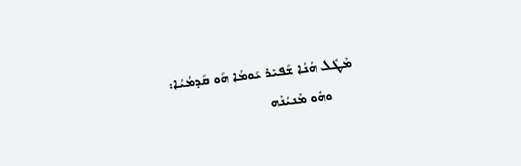ܡܶܛܽܠ ܗܳܢܳܐ ܫܰܦܝܺܪ ܝܰܘܡܳܐ ܗܰܘ ܩܰܕܡܳܝܳܐ:
      ܘܗܽܘ ܡܶܢܝܳܢܶܗ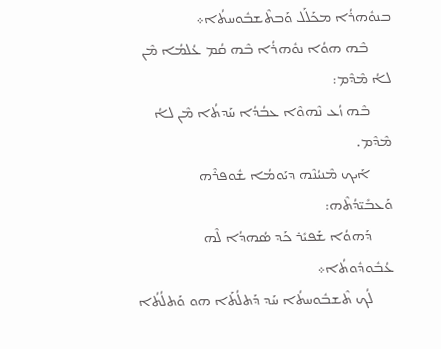ܒܢܘܽܗܪܳܐ ܡܟܰܠܰܠ ܘܰܒܬܶܫܒܽܘܚܬܳܐ܀
      ܒܶܗ ܗܘܳܐ ܢܘܽܗܪܳܐ ܒܶܗ ܩܳܡ ܥܳܠܡܳܐ ܡܶܢ ܠܐܳ ܡܶܕܶܡ:
      ܒܶܗ ܙܳܥ ܢܶܗܘܶܐ ܥܒܳܕܳܐ ܚܰܕܬܳܐ ܡܶܢ ܠܐܳ ܡܶܕܶܡ.
      ܐܰܝܟ ܡܶܢܝܳܢܶܗ ܕܝܰܘܡܳܐ ܫܽܘܦܪܶܗ ܘܰܥܒܺܝ̈ܕܳܬܶܗ:
      ܕܰܗܘܳܐ ܫܰܦܝܺܪ ܟܰܕ ܣܳܗܕܳܐ ܠܶܗ ܥܳܒܽܘܕܽܘܬܳܐ܀
      ܠܳܟ ܬܶܫܒܽܘܚܬܳܐ ܚܰܕ ܕܰܬܠܳܬܰܐ ܗܘ ܘܰܬܠܳܬܳܐ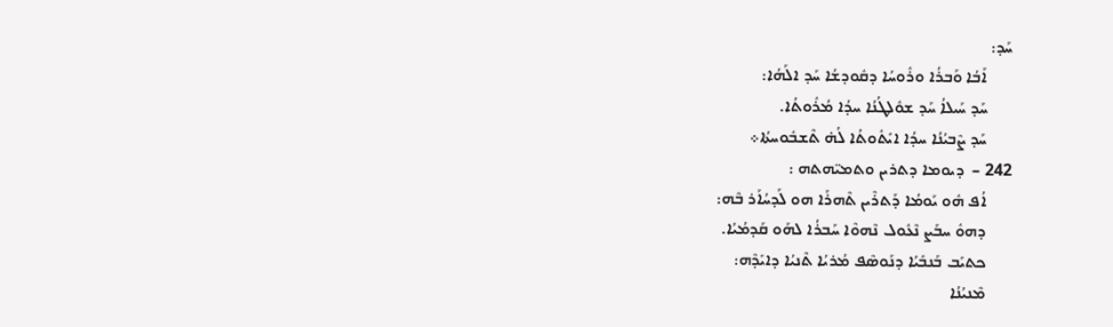ܚܰܕ:
      ܐܰܒܳܐ ܘܰܒܪܳܐ ܘܪܽܘܚܳܐ ܕܩܽܘܕܫܳܐ ܚܰܕ ܐܠܰܗܳܐ:
      ܚܰܕ ܚܰܝܠܐܳ ܚܰܕ ܫܘܽܠܛܳܢܳܐ ܚܕܳܐ ܡܳܪܽܘܬܳܐ.
      ܚܰܕ ܨܶܒܝܳܢܳܐ ܚܕܳܐ ܐܝܺܬܽܘܬܳܐ ܠܳܗ̇ ܬܶܫܒܽܘܚܬܳܐ܀
242 –  ܕܝܘܡܐ ܕܬܪܝܢ ܘܬܡܝ̈ܗܬܗ :
      ܐܳܦ ܗܽܘ ܝܰܘܡܳܐ ܕܰܬܪܶܝܢ ܬܶܗܪܰܐ ܗܘ ܠܰܕܚܳܐܰܪ ܒܶܗ:
      ܕܗܘܽ ܚܒܰܨ ܢܶܥܽܘܠ ܢܶܗܘܶܐ ܚܰܒܪܳܐ ܠܗܰܘ ܩܰܕܡܳܝܳܐ.
      ܟܬܝܺܒ ܒܰܢܒܺܝܳܐ ܕܢܰܘܣܶܦ ܡܳܪܝܳܐ ܬܶܢܝܳܐ ܕܐܝܺܕܶܗ:
      ܡܶܢܝܳܢܳܐ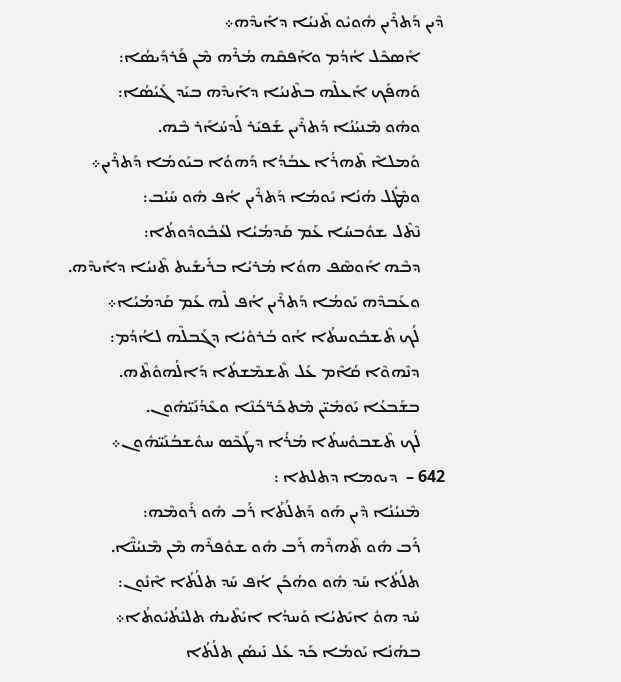ܕܶܝܢ ܕܰܬܪܶܝܢ ܗܽܘܝܽܘ ܬܶܢܝܳܐ ܕܐܺܝܕܶܗ܀
      ܐܰܣܟܶܠ ܐܳܕܳܡ ܘܐܰܦܩܶܗ ܡܳܪܶܗ ܡܶܢ ܦܰܪܕܰܝܣܳܐ:
      ܘܰܗܦܰܟ ܐܰܥܠܶܗ ܒܬܶܢܝܳܐ ܕܐܺܝܕܶܗ ܒܝܰܕ ܓܰܝܳܣܳܐ:
      ܘܗܽܘ ܡܶܢܝܳܢܳܐ ܕܰܬܪܶܝܢ ܫܰܦܝܺܪ ܠܰܕܚܳܐܰܪ ܒܶܗ.
      ܘܰܡܠܐܶ ܬܶܗܪܳܐ ܥܒܳܕܳܐ ܕܰܗܘܳܐ ܒܝܰܘܡܳܐ ܕܰܬܪܶܝܢ܀
      ܘܡܶܛܽܠ ܗܳܢܳܐ ܝܰܘܡܳܐ ܕܰܬܪܶܝܢ ܐܳܦ ܗܽܘ ܚܰܝܳܒ:
      ܢܶܬܶܠ ܫܘܽܒܚܳܐ ܥܰܡ ܩܰܕܡܳܝܳܐ ܠܥܳܒܽܘܕܽܘܬܳܐ:
      ܕܒܶܗ ܐܰܘܣܶܦ ܗܘܳܐ ܡܳܪܝܳܐ ܒܪܺܝܫܺܝܬ ܬܶܢܝܳܐ ܕܐܺܝܕܶܗ.
      ܘܥܰܒܕܶܗ ܝܰܘܡܳܐ ܕܰܬܪܶܝܢ ܐܳܦ ܠܶܗ ܥܰܡ ܩܰܕܡܳܝܳܐ܀
      ܠܳܟ ܬܶܫܒܽܘܚܬܳܐ ܐܳܘ ܒܳܪܘܽܝܳܐ ܕܓܰܒܠܶܗ ܠܐܳܕܳܡ:
      ܕܢܶܗܘܶܐ ܩܳܐܶܡ ܥܰܠ ܬܶܫܡܶܫܬܳܐ ܕܰܐܠܳܗܘܽܬܶܗ.
      ܒܫܰܒܥܳܐ ܝܰܘܡܺܝ̈ܢ ܡܶܬܟܰܪ̈ܟܳܢܶܐ ܘܥܶܕܳܢܰܝ̈ܗܽܘܢ.
      ܠܳܟ ܬܶܫܒܘܽܚܬܳܐ ܡܳܪܳܐ ܕܛܰܟܶܣ ܚܘܽܫܒܳܢܰܝ̈ܗܽܘܢ܀
642 –  ܕܝܘܡܐ ܕܬܠܬܐ :
      ܡܶܢܝܳܢܳܐ ܕܶܝܢ ܗܰܘ ܕܰܬܠܳܬܳܐ ܪܰܒ ܗܽܘ ܪܰܘܡܶܗ:
      ܪܰܒ ܗܽܘ ܬܶܗܪܶܗ ܪܰܒ ܗܽܘ ܫܘܽܦܪܶܗ ܡܶܢ ܡܶܢܝܳܢ̈ܶܐ.
      ܬܠܳܬܳܐ ܚܰܕ ܗܽܘ ܘܗܳܟܰܢ ܐܳܦ ܚܰܕ ܬܠܳܬܳܐ ܐܶܢܽܘܢ:
      ܚܰܕ ܗܘܽ ܐܝܺܬܝܳܐ ܘܰܚܕܳܐ ܐܝܺܬܶܝܗ̇ ܬܠܝܺܬܳܝܽܘܬܳܐ܀
      ܒܗܳܢܳܐ ܝܰܘܡܳܐ ܟܰܕ ܥܰܠ ܢܺܝܣܳܢ ܬܠܳܬܳܐ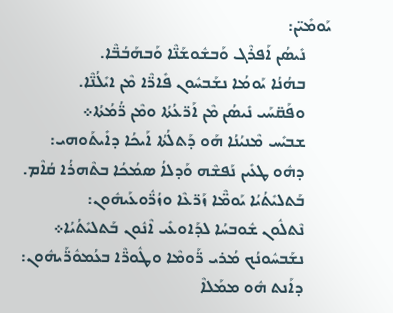ܝܰܘܡܺܝ̈ܢ:
      ܢܺܝܣܳܢ ܐܰܦܪܶܓ ܘܰܒܫܽܘܫܰܢ̈ܶܐ ܘܰܒܗܰܒܳܒ̈ܶܐ.
      ܒܗܳܢܳܐ ܝܰܘܡܳܐ ܢܫܰܒܚܽܘܢ ܦܺܐܪ̈ܶܐ ܡܶܢ ܐܝܺܠܳܢ̈ܶܐ.
      ܘܦܰܩ̈ܚܰܝ ܢܺܝܣܳܢ ܡܶܢ ܐܰܪ̈ܥܳܬܳܐ ܘܡܶܢ ܪ̈ܳܡܳܬܳܐ܀
      ܫܒܝܺܚ ܡܶܢܝܳܢܳܐ ܗܰܘ ܕܰܬܠܳܬܳܐ ܐܰܝܟܳܐ ܕܐܺܝܬܰܘܗܝ:
      ܕܗܽܘ ܛܥܺܝܢ ܢܰܦܫܶܗ ܘܰܕܠܐܳ ܣܡܳܟܳܐ ܒܬܶܗܪܳܐ ܩܳܐܶܡ.
      ܒܰܬܠܝܺܬܳܝܳܐ ܝܰܘܡ̈ܶܐ ܙܰܪ̈ܥܶܐ ܘܙܳܪ̈ܽܘܥܰܝܗܽܘܢ:
      ܢܶܬܠܽܘܢ ܫܽܘܒܚܳܐ ܠܕܰܐܘܥܺܝ ܐܶܢܽܘܢ ܒܰܬܠܝܺܬܳܝܳܐ܀
      ܢܫܰܒܚܽܘܢܳܟ ܡܳܪܝ ܪ̈ܰܘܡܶܐ ܘܛܽܘܪ̈ܶܐ ܒܥܳܡܘܽܪ̈ܰܝܗܽܘܢ:
      ܕܐܰܢܬ ܗܽܘ ܡܡܰܠܐܶ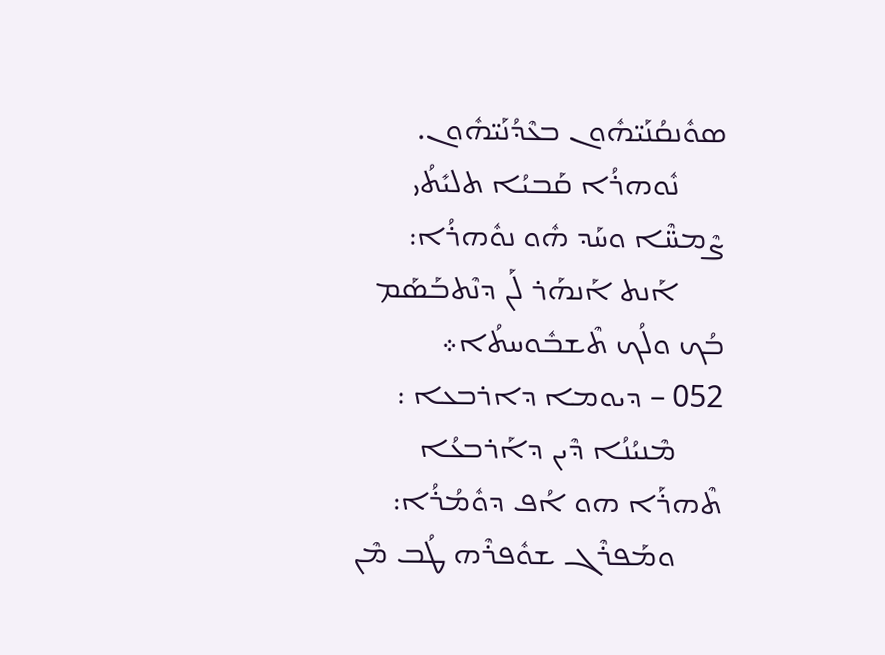ܣܘܽܢܩܳܢܰܝ̈ܗܽܘܢ ܒܥܶܕܳܢܰܝ̈ܗܽܘܢ.
      ܢܽܘܗܪܳܐ ܩܰܒܝܳܐ ܬܠܝܺܬܳܝ ܨܶܡܚ̈ܶܐ ܘܚܰܕ ܗܽܘ ܢܘܽܗܪܳܐ:
      ܐܰܢܬ ܐܰܢܗܰܪ ܠܰܢ ܕܢܶܬܒܰܣܰܡ ܒܳܟ ܘܠܳܟ ܬܶܫܒܽܘܚܬܳܐ܀
052 – ܕܝܘܡܐ ܕܐܪܒܥܐ :
      ܡܶܢܝܳܢܳܐ ܕܶܝܢ ܕܐܰܪܒܥܳܐ ܬܶܗܪܰܐ ܗܘ ܐܳܦ ܕܘܽܡܳܪܳܐ:
      ܘܡܰܦܪܶܓ ܫܘܽܦܪܶܗ ܛܳܒ ܡܶܢ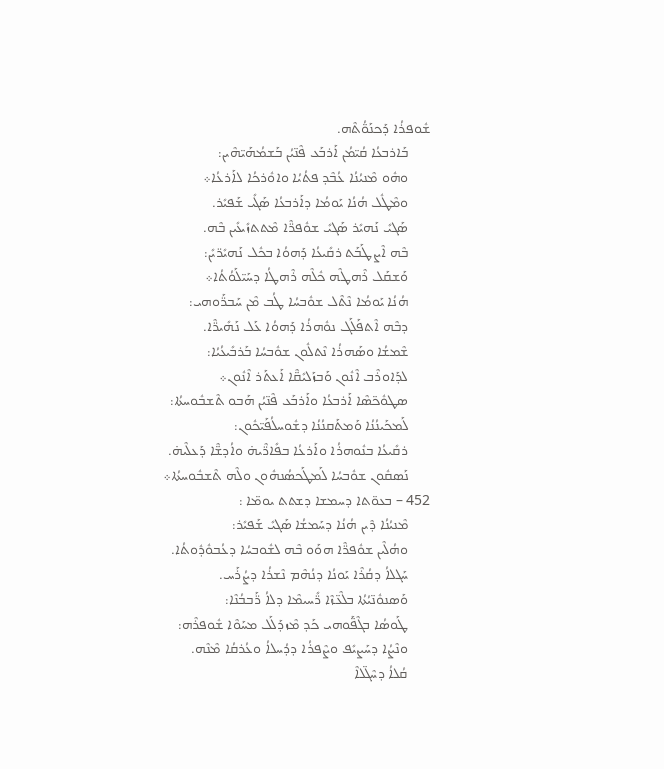ܫܽܘܦܪܳܐ ܕܰܟܢܰܘ̈ܳܬܶܗ.
      ܒܰܐܪܒܥܳܐ ܩܳܝ̈ܡܳܢ ܐܰܪܒܰܥ ܦܶܢ̈ܝܳܢ ܒܰܫܡܳܗܰܝ̈ܗܶܝܢ:
      ܘܗܽܘ ܡܶܢܝܳܢܳܐ ܥܳܒܶܕ ܦܬܳܝܳܐ ܘܐܘܽܪܟܳܐ ܠܐܰܪܥܳܐ܀
      ܘܡܶܛܽܠ ܗܳܢܳܐ ܝܰܘܡܳܐ ܕܐܰܪܒܥܳܐ ܣܰܓܺܝ ܫܰܦܝܺܪ.
      ܣܰܓܝܺ ܢܰܗܝܺܪ ܣܰܓܝܺ ܫܘܽܦܪ̈ܶܐ ܡܶܬܬܙܺܝܥܺܝܢ ܒܶܗ.
      ܒܶܗ ܐܶܨܛܰܒܰܬ ܪܩܺܝܥܳܐ ܕܰܗܘܳܐ ܒܟܽܠ ܢܰܗܝܺܪ̈ܝܺܢ:
      ܘܰܫܩܰܠ ܪܶܗܛܶܗ ܟܽܠܶܗ ܪܶܗܛܳܐ ܕܚܰܝ̈ܠܰܘܳܬܳܐ܀
      ܗܳܢܳܐ ܝܰܘܡܳܐ ܢܶܬܶܠ ܫܘܽܒܚܳܐ ܛܳܒ ܡܶܢ ܚܰܒܪ̈ܰܘܗܝ:
      ܕܒܶܗ ܐܶܬܦܰܠܰܓ ܢܘܽܗܪܳܐ ܕܰܗܘܳܐ ܥܰܠ ܢܰܗܺܝܪ̈ܶܐ.
      ܫܶܡܫܳܐ ܘܣܰܗܪܳܐ ܢܶܬܠܽܘܢ ܫܘܽܒܚܳܐ ܒܰܪܒܺܝܥܳܝܳܐ:
      ܠܕܰܐܘܪܶܒ ܐܶܢܽܘܢ ܘܰܒܙܰܠܝܺܩ̈ܶܐ ܐܰܥܬܰܪ ܐܶܢܽܘܢ܀
      ܣܛܘܽܟ̈ܣܶܐ ܐܰܪܒܥܳܐ ܘܐܰܪܒܰܥ ܦܶܢ̈ܝܳܢ ܗܰܒܘ ܬܶܫܒܽܘܚܬܳܐ:
      ܠܰܡܟܰܝܢܳܢܳܐ ܘܰܡܬܰܩܢܳܢܳܐ ܕܫܽܘܚܠܳܦܰܝ̈ܟܽܘܢ:
      ܪܩܺܝܥܳܐ ܒܢܽܘܗܪܳܐ ܘܐܰܪܥܳܐ ܒܦܺܐܪ̈ܶܝܗ̇ ܘܐܳܕܫ̈ܶܐ ܕܰܥܠܶܝܗ̇.
      ܢܰܣܩܽܘܢ ܫܘܽܒܚܳܐ ܠܰܡܛܰܟܣܳܢܗܽܘܢ ܘܠܶܗ ܬܶܫܒܽܘܚܬܳܐ܀
452 – ܒܥܘ̈ܬܐ ܕܚܡܫܐ ܕܫܬܬ ܝܘܡ̈ܐ :
      ܡܶܢܝܳܢܳܐ ܕܶܝܢ ܗܳܢܳܐ ܕܚܰܡܫܳܐ ܣܰܓܝܺ ܫܰܦܝܺܪ:
      ܘܗܳܠܶܝܢ ܫܘܽܦܪ̈ܶܐ ܗܘܰܘ ܒܶܗ ܠܫܽܘܒܚܳܐ ܕܥܳܒܘܽܕܽܘܬܳܐ.
      ܚܰܓܠܐܳ ܕܩܳܪܶܐ ܝܰܘܢܳܐ ܕܢܳܗܶܡ ܢܶܫܪܳܐ ܕܨܳܪܰܚ.
      ܘܰܣܢܘܽܢ̈ܝܳܬܳܐ ܒܠܶܥ̈ܙܶܐ ܪ̈ܺܚܝܡܶܐ ܕܠܐܳ ܪ̈ܰܒܒܳܢܶܐ:
      ܛܰܘܣܳܐ ܒܓܶܦ̈ܰܘܗܝ ܟܰܕ ܡܶܙܕܰܠܰܠ ܡܚܰܘܶܐ ܫܽܘܦܪܶܗ:
      ܘܢܶܨܳܐ ܕܚܰܨܝܺܦ ܘܨܶܦܪܳܐ ܕܕܳܚܠܐܳ ܘܥܳܪܩܳܐ ܡܶܢܶܗ.
      ܩܳܠܐܳ ܕܚܶܓ̈ܠܐܶ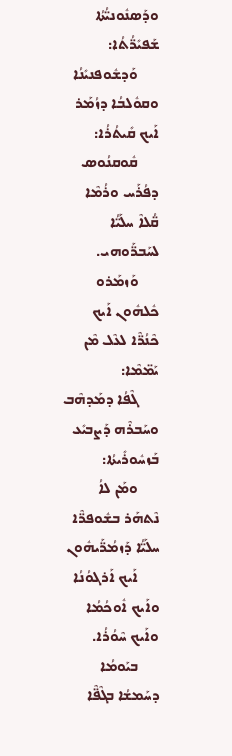ܘܕܰܣܢܽܘܢܝ̈ܳܬܳܐ ܫܰܦܝܺܪ̈ܳܬܳܐ:
      ܘܰܕܫܽܘܦܢܝܺܢܳܐ ܘܩܘܽܠܒܳܐ ܕܙܳܡܰܪ ܐܰܝܟ ܩܺܝܬܳܪܳܐ:
      ܩܽܘܩܢܳܘܣ ܕܦܳܪܰܚ ܘܪܳܡܶܐ ܩ̈ܳܠܐܶ ܚܠܰܝ̈ܳܐ ܠܚܰܒܪ̈ܰܘܗܝ.
      ܘܰܙܡܰܪܘ ܟܽܠܗܽܘܢ ܐܰܝܟ ܟܶܢܳܪ̈ܶܐ ܠܥܶܠ ܡܶܢ ܝܰܡ̈ܡܶܐ:
      ܓܶܦܳܐ ܕܡܰܕܗܶܒ ܘܚܰܒܪܶܗ ܕܰܨܒܝܺܥ ܒܰܙܚܽܘܪܺܝܬܳܐ:
      ܘܡܰܢ ܠܐܳ ܢܶܬܗܰܪ ܒܫܽܘܦܪ̈ܶܐ ܚܠܰܝ̈ܳܐ ܕܰܙܡܳܪ̈ܰܝܗܽܘܢ
      ܐܰܝܟ ܐܰܪܓܘܳܢܳܐ ܘܐܰܝܟ ܐܽܘܟܳܡܳܐ ܘܐܰܝܟ ܚܶܘܳܪܳܐ.
      ܒܝܰܘܡܳܐ ܕܚܰܡܫܳܐ ܒܓܶܦ̈ܶܐ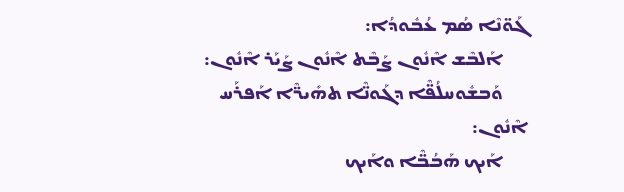ܓܰܘ̈ܢܶܐ ܣܳܡ ܥܳܒܽܘܕܳܐ:
      ܐܰܠܒܶܫ ܐܶܢܽܘܢ ܨܰܒܶܬ ܐܶܢܽܘܢ ܨܰܝܰܪ ܐܶܢܽܘܢ:
      ܘܰܒܫܽܘܚܠܳܦ̈ܶܐ ܕܓܰܘܢ̈ܶܐ ܬܗܺܝܪ̈ܶܐ ܐܰܦܪܰܚ ܐܶܢܽܘܢ:
      ܐܰܝܟ ܗܰܒܳܒ̈ܶܐ ܘܐܰܝܟ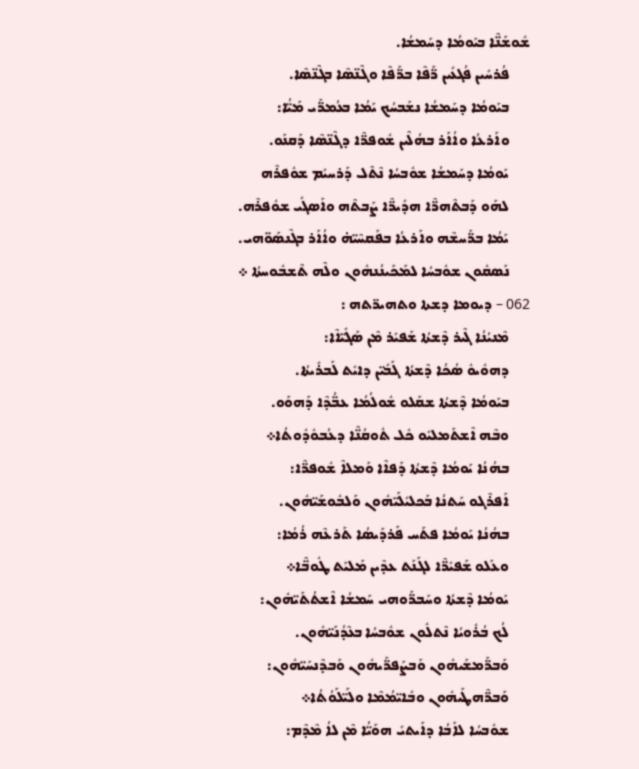ܫܽܘܫܰܢ̈ܶܐ ܒܝܰܘܡܳܐ ܕܚܰܡܫܳܐ.
      ܦܳܪܚܺܝܢ ܦܳܓܥܺܝܢ ܪ̈ܰܦܶܐ ܒܪ̈ܰܦܶܐ ܘܓܶܢ̈ܣܶܐ ܒܓܶܢ̈ܣܶܐ.
      ܒܝܰܘܡܳܐ ܕܚܰܡܫܳܐ ܢܫܰܒܚܳܟ ܝܰܡܳܐ ܒܥܳܡܪ̈ܰܝ ܡܰܝ̈ܳܐ:
      ܘܐܰܪܥܳܐ ܘܐܳܐܰܪ ܒܗܳܠܶܝܢ ܫܽܘܦܪ̈ܶܐ ܕܓܶܢ̈ܣܶܐ ܕܰܩܢܰܘ.
      ܝܰܘܡܳܐ ܕܚܰܡܫܳܐ ܫܘܽܒܚܳܐ ܢܶܬܶܠ ܕܰܪܚܝܺܡ ܫܘܽܦܪܶܗ
      ܠܗܰܘ ܕܰܒܬܶܗܪ̈ܶܐ ܗܕܺܝܪ̈ܶܐ ܨܰܒܬܶܗ ܘܐܰܣܓܺܝ ܫܘܽܦܪܶܗ.
      ܝܰܡܳܐ ܒܪ̈ܰܚܫܶܗ ܘܐܰܪܥܳܐ ܒܦܰܩܚܶܝ̈ܗ̇ ܘܐܳܐܰܪ ܒܓܶܢܣܰܘ̈ܗܝ.
      ܢܰܣܩܽܘܢ ܫܘܽܒܚܳܐ ܠܡܰܟܰܝܢܳܢܗܽܘܢ ܘܠܶܗ ܬܶܫܒܽܘܚܬܳܐ ܀
062 – ܕܝܘܡܐ ܕܫܬܐ ܘܬܗܝܪ̈ܬܗ :
      ܡܶܢܝܳܢܳܐ ܓܶܝܪ ܕܶܫܬܳܐ ܫܰܦܝܺܪ ܡܶܢ ܣܰܓܺܝ̈ܐܶܐ:
      ܕܗܘܽܝܘܽ ܣܳܟܳܐ ܕܶܫܬܳܐ ܓܰܒܺܝ̈ܢ ܕܐܝܺܬ ܠܰܒܪܺܝܬܳܐ.
      ܒܝܰܘܡܳܐ ܕܶܫܬܳܐ ܫܩܰܠܘ ܫܽܘܠܳܡܳܐ ܥܒ̈ܳܕܶܐ ܕܰܗܘܰܘ.
      ܘܒܶܗ ܐܶܫܬܰܡܠܝܺܘ ܟܽܠ ܬܽܘܩܳܢ̈ܶܐ ܕܥܳܒܘܽܕܽܘܬܳܐ܀
      ܒܗܳܢܳܐ ܝܰܘܡܳܐ ܕܶܫܬܳܐ ܕܰܦܐܶܐ ܘܰܡܠܐܶ ܫܽܘܦܪ̈ܶܐ:
      ܐܰܦܪܶܓܘ ܚܰܬܢܳܐ ܒܰܟܠܝܺܠܰܝ̈ܗܽܘܢ ܘܰܠܒܽܘܫܰܝ̈ܗܽܘܢ.
      ܒܗܳܢܳܐ ܝܰܘܡܳܐ ܦܬܰܚ ܦܰܪܕܰܝܣܳܐ ܬܰܪܥܶܗ ܪܳܡܳܐ:
      ܘܥܰܠܘ ܫܰܦܝܺܪ̈ܶܐ ܠܓܰܢܰܬ ܥܕܶܝܢ ܡܰܠܝܰܬ ܛܽܘܒ̈ܶܐ܀
      ܝܰܘܡܳܐ ܕܶܫܬܳܐ ܘܚܰܒܪ̈ܰܘܗܝ ܚܰܡܫܳܐ ܐܶܫܬܳܬܰܝ̈ܗܽܘܢ:
      ܠܳܟ ܒܳܪܽܘܝܳܐ ܢܶܬܠܽܘܢ ܫܘܽܒܚܳܐ ܒܥܶܕܳܢܰܝ̈ܗܽܘܢ.
      ܘܰܒܪ̈ܰܡܫܰܝܗܽܘܢ ܘܰܒܨܰܦܪ̈ܰܝܗܽܘܢ ܘܰܒܕܶܢܚܰܝ̈ܗܽܘܢ:
      ܘܰܒܪ̈ܶܗܛܰܝܗܽܘܢ ܘܒܺܐܝ̈ܡܳܡܶܐ ܘܠܰܝ̈ܠܰܘܳܬܳܐ܀
      ܫܘܽܒܚܳܐ ܠܐܰܒܳܐ ܕܐܰܝܬܝܺ ܗܘܰܝ̈ܳܐ ܡܶܢ ܠܐܳ ܡܶܕܶܡ: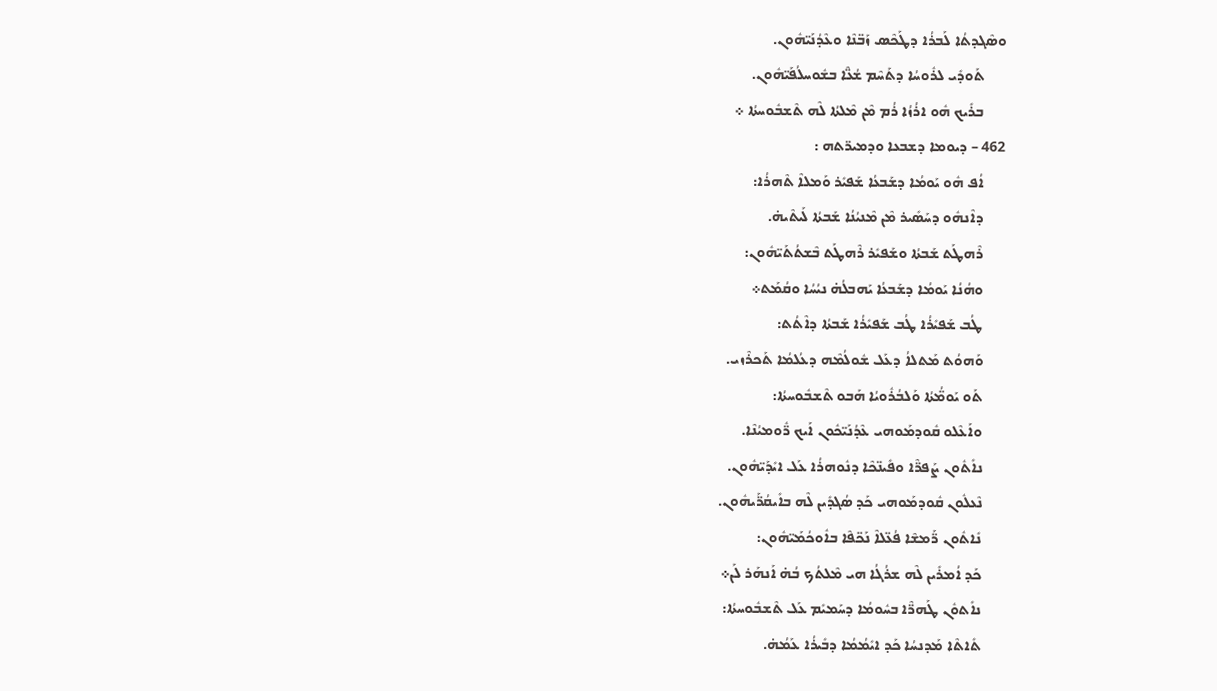ܘܣܶܓܕܬܳܐ ܠܰܒܪܳܐ ܕܛܰܟܶܣ ܙܰܒ̈ܢܶܐ ܘܥܶܕܳܢܰܝ̈ܗܽܘܢ.
      ܬܰܘܕܺܝ ܠܪܽܘܚܳܐ ܕܬܰܚܶܡ ܫܳܥ̈ܶܐ ܒܫܽܘܚܠܳܦܰܝ̈ܗܽܘܢ.
      ܒܪܺܝܟ ܗܽܘ ܐܪܳܙܳܐ ܪܳܡ ܡܶܢ ܡܶܠܬܳܐ ܠܶܗ ܬܶܫܒܽܘܚܬܳܐ ܀
462 – ܕܝܘܡܐ ܕܫܒܥܐ ܘܕܡܝܪ̈ܬܗ :
      ܐܳܦ ܗܽܘ ܝܰܘܡܳܐ ܕܫܰܒܥܳܐ ܫܰܦܝܺܪ ܘܰܡܠܐܶ ܬܶܗܪܳܐ:
      ܕܐܶܢܗܽܘ ܕܚܰܣܺܝܪ ܡܶܢ ܡܶܢܝܳܢܳܐ ܫܰܒܬܳܐ ܠܰܝܬܶܝܗ̇.
      ܪܶܗܛܰܬ ܫܰܒܬܳܐ ܘܫܰܦܝܺܪ ܪܶܗܛܰܬ ܒܶܫܬܳܬܰܝ̈ܗܽܘܢ:
      ܘܗܳܢܳܐ ܝܰܘܡܳܐ ܕܫܰܒܥܳܐ ܝܰܗܒܠܳܗ̇ ܢܝܳܚܳܐ ܘܩܳܡܰܬ܀
      ܛܳܒ ܫܰܦܝܺܪܳܐ ܛܳܒ ܫܰܦܝܺܪܳܐ ܫܰܒܬܳܐ ܕܐܶܬܳܬ:
      ܘܰܗܘܳܬ ܡܰܬܠܐܳ ܕܥܰܠ ܫܽܘܠܳܡܶܗ ܕܥܳܠܡܳܐ ܬܰܟܪܶܙܝ.
      ܬܰܘ ܝܰܘܡ̈ܳܬܳܐ ܘܰܠܒܳܪܽܘܝܳܐ ܗܰܒܘ ܬܶܫܒܽܘܚܬܳܐ:
      ܘܐܰܥܶܠܘ ܩܽܘܕܡܰܘܗܝ ܥܶܕܳܢܰܝ̈ܟܽܘܢ ܐܰܝܟ ܪ̈ܽܘܡܝܳܢܶܐ.
      ܢܐܺܬܽܘܢ ܨܰܦܪ̈ܶܐ ܘܦܺܝܢ̈ܟܶܐ ܕܢܽܘܗܪܳܐ ܥܰܠ ܐܝܺܕܰܝ̈ܗܽܘܢ.
      ܢܶܥܠܽܘܢ ܩܽܘܕܡܰܘܗܝ ܟܰܕ ܣܳܓܕܺܝܢ ܠܶܗ ܒܐܺܝܩܳܪ̈ܰܝܗܽܘܢ.
      ܢܺܐܬܽܘܢ ܪ̈ܰܡܫܶܐ ܦܳܥ̈ܠܐܶ ܢܰܟ̈ܦܶܐ ܒܐܽܘܟܳܡܰܝ̈ܗܽܘܢ:
      ܟܰܕ ܐܳܡܪܺܝܢ ܠܶܗ ܫܪܳܓܳܐ ܗܝ ܡܶܠܬܳܟ ܒܳܗ̇ ܐܰܢܗܰܪ ܠܰܢ܀
      ܢܐܺܬܘܽܢ ܛܰܗܪ̈ܶܐ ܒܚܽܘܡܳܐ ܕܚܰܡܝܺܡ ܥܰܠ ܬܶܫܒܽܘܚܬܳܐ:
      ܬܺܐܬܶܐ ܡܰܕܢܚܳܐ ܟܰܕ ܐܝܺܡܳܡܳܐ ܕܒܺܝܪܳܐ ܥܰܡܳܗ̇.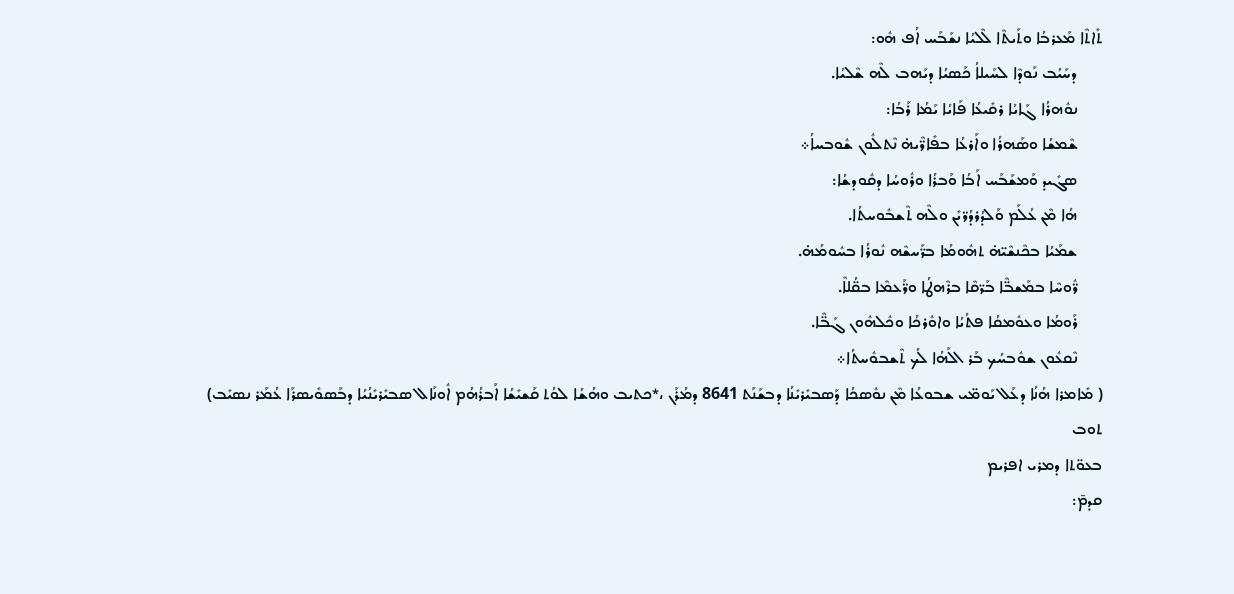ܬܺܐܬܶܐ ܡܰܥܪܒܳܐ ܘܬܰܝܬܶܐ ܠܶܠܝܳܐ ܢܫܰܒܰܚ ܐܳܦ ܗܽܘ:
      ܕܚܰܝܳܒ ܢܰܘܕܶܐ ܠܚܰܝܠܐܳ ܟܰܣܝܳܐ ܕܝܰܗܒ ܠܶܗ ܫܶܠܝܳܐ.
      ܢܘܽܗܪܳܐ ܓܰܐܝܳܐ ܪܩܺܝܥܳܐ ܦܰܐܝܳܐ ܝܰܡܳܐ ܪܰܒܳܐ:
      ܫܶܡܫܳܐ ܘܣܰܗܪܳܐ ܘܐܰܪܥܳܐ ܒܦܺܐܪ̈ܶܝܗ̇ ܢܶܬܠܽܘܢ ܫܽܘܒܚܐܳ܀
      ܣܓܺܝܕ ܘܰܡܫܰܒܰܚ ܐܰܒܳܐ ܘܰܒܪܳܐ ܘܪܽܘܚܳܐ ܕܩܽܘܕܫܳܐ:
      ܗܳܐ ܡܶܢ ܥܳܠܰܡ ܘܰܠܕܳܪܕܳܪ̈ܝܺܢ ܘܠܶܗ ܬܶܫܒܽܘܚܬܳܐ.
      ܫܡܰܝܳܐ ܒܟܶܢܫܶܝ̈ܗ̇ ܬܗܽܘܡܳܐ ܒܪ̈ܰܚܫܶܗ ܢܽܘܪܳܐ ܒܚܽܘܡܳܗ̇.
      ܪ̈ܽܘܚܶܐ ܒܡܰܫܒ̈ܶܐ ܒܰܪ̈ܩܶܐ ܒܪܶܗܛܳܐ ܘܪ̈ܰܥܡܶܐ ܒܩ̈ܳܠܐܶ.
      ܪܰܘܡܳܐ ܘܥܘܽܡܩܳܐ ܦܬܳܝܳܐ ܘܐܘܽܪܟܳܐ ܘܟܽܠܗܽܘܢ ܓܰܒ̈ܶܐ.
      ܢܶܩܥܽܘܢ ܫܘܽܒܚܳܟ ܒܰܪ ܐܠܰܗܳܐ ܠܳܟ ܬܶܫܒܘܽܚܬܳܐ܀
( ܡܺܐܡܪܐ ܗܳܢܳܐ ܕܥܰܠ ܝܰܘܡ̈ܝ ܫܒܘܥܳܐ ܡܶܢ ܢܘܽܣܟܳܐ ܕܰܣܒܝܺܪܝܺܢܳܐ ܕܒܫܰܢܰܬ 8641 ܕܡܳܪܰܢ ،*ܟܬܝܒ ܘܗܳܫܳܐ ܠܘܳܬ ܩܰܫܝܺܫܳܐ ܐܰܒܪܳܗܳܡ ܐܽܘܢܰܐܠ ܣܒܝܺܪܝܺܢܳܝܳܐ ܕܒܰܣܘܺܝܣܪܰܐ ܥܳܡܰܪ ܢܣܝܺܒ)
ܬܘܒ
ܒܥܘ̈ܬܐ ܕܡܪܝ ܐܦܪܝܡ
ܩܕܡ̄: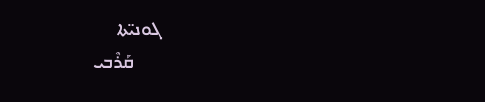ܓܘܢܝ̈ܬܐ
      ܩܰܪܶܒܝ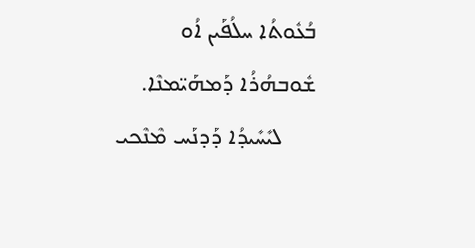ܒܳܥܽܘܬܳܐ ܚܠܳܦܰܝܢ ܐܳܘ ܫܽܘܒܗܳܪܳܐ ܕܰܡܗܰܝ̈ܡܢܶܐ.
      ܠܝܺܚܺܝܕܳܐ ܕܰܕܢܰܚ ܡܶܢܶܟܝ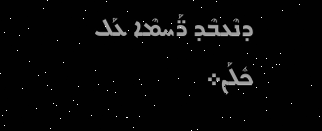ܕܢܶܥܒܶܕ ܪ̈ܰܚܡܶܐ ܥܰܠ ܟܽܠܰܢ܀